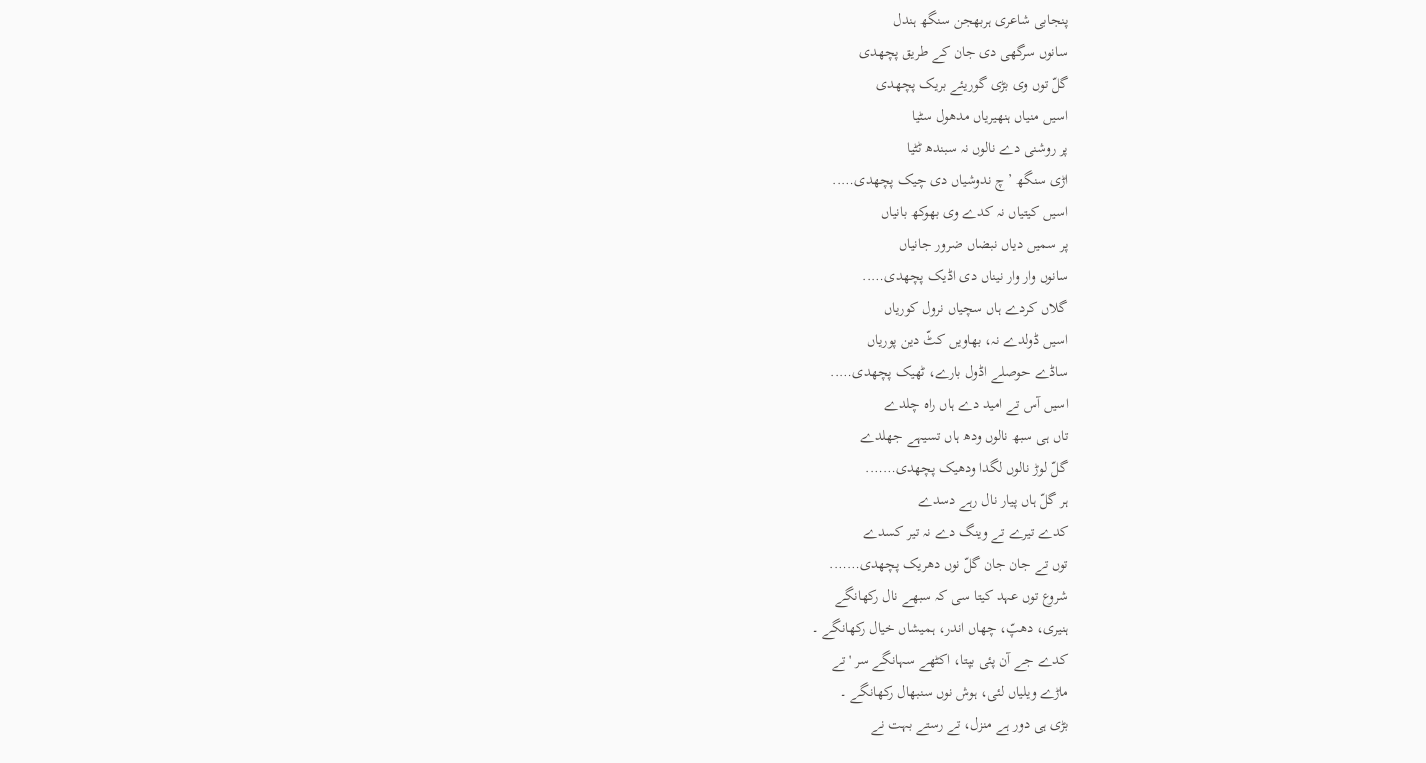پنجابی شاعری ہربھجن سنگھ ہندل
سانوں سرگھی دی جان کے طریق پچھدی
گلّ توں وی بڑی گوریئے بریک پچھدی
اسیں منیاں ہنھیریاں مدھول سٹیا
پر روشنی دے نالوں نہ سبندھ ٹٹیا
اڑی سنگھ ’چ ندوشیاں دی چیک پچھدی…..
اسیں کیتیاں نہ کدے وی بھوکھ بانیاں
پر سمیں دیاں نبضاں ضرور جانیاں
سانوں وار وار نیناں دی اڈیک پچھدی…..
گلاں کردے ہاں سچیاں نرول کوریاں
اسیں ڈولدے نہ، بھاویں کٹّ دین پوریاں
ساڈے حوصلے اڈول بارے، ٹھیک پچھدی…..
اسیں آس تے امید دے ہاں راہ چلدے
تاں ہی سبھ نالوں ودھ ہاں تسیہے جھلدے
گلّ لوڑ نالوں لگدا ودھیک پچھدی…….
ہر گلّ ہاں پیار نال رہے دسدے
کدے تیرے تے وینگ دے نہ تیر کسدے
توں تے جان جان گلّ نوں دھریک پچھدی…….
شروع توں عہد کیتا سی کہ سبھے نال رکھانگے
ہنیری، دھپّ، چھاں اندر، ہمیشاں خیال رکھانگے ۔
کدے جے آن پئی بپتا، اکٹھے سہانگے سر 'تے
ماڑے ویلیاں لئی، ہوش نوں سنبھال رکھانگے ۔
بڑی ہی دور ہے منزل، تے رستے بہت نے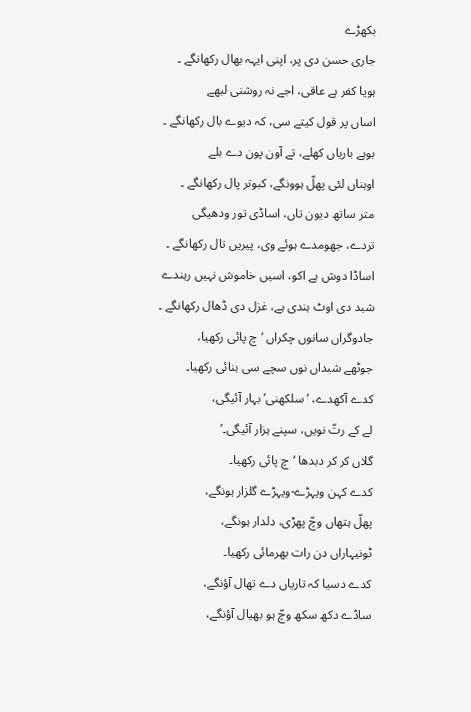بکھڑے
جاری حسن دی پر، اپنی ایہہ بھال رکھانگے ۔
ہویا کفر ہے عاقی، اجے نہ روشنی لبھے
اساں پر قول کیتے سی، کہ دیوے بال رکھانگے ۔
بوہے باریاں کھلے، تے آون پون دے بلے
اوہناں لئی پھلّ ہوونگے، کبوتر پال رکھانگے ۔
متر ساتھ دیون تاں، اساڈی تور ودھیگی
تردے، جھومدے ہوئے وی، پیریں تال رکھانگے ۔
اساڈا دوش ہے اکو، اسیں خاموش نہیں رہندے
شبد دی اوٹ ہندی ہے، غزل دی ڈھال رکھانگے ۔
جادوگراں سانوں چکراں ‘چ پائی رکھیا،
جوٹھے شبداں نوں سچے سی بنائی رکھیا۔
کدے آکھدے، ‘سلکھنی’ بہار آئیگی،
لے کے رتّ نویں، سپنے ہزار آئیگی۔’
گلاں کر کر دبدھا ‘چ پائی رکھیا۔
کدے کہن ویہڑے-ویہڑے گلزار ہونگے،
پھلّ ہتھاں وچّ پھڑی، دلدار ہونگے،
ٹونیہاراں دن رات بھرمائی رکھیا۔
کدے دسیا کہ تاریاں دے تھال آؤنگے،
ساڈے دکھ سکھ وچّ ہو بھیال آؤنگے،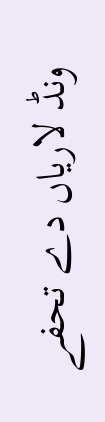ونڈ لاریاں دے تحفے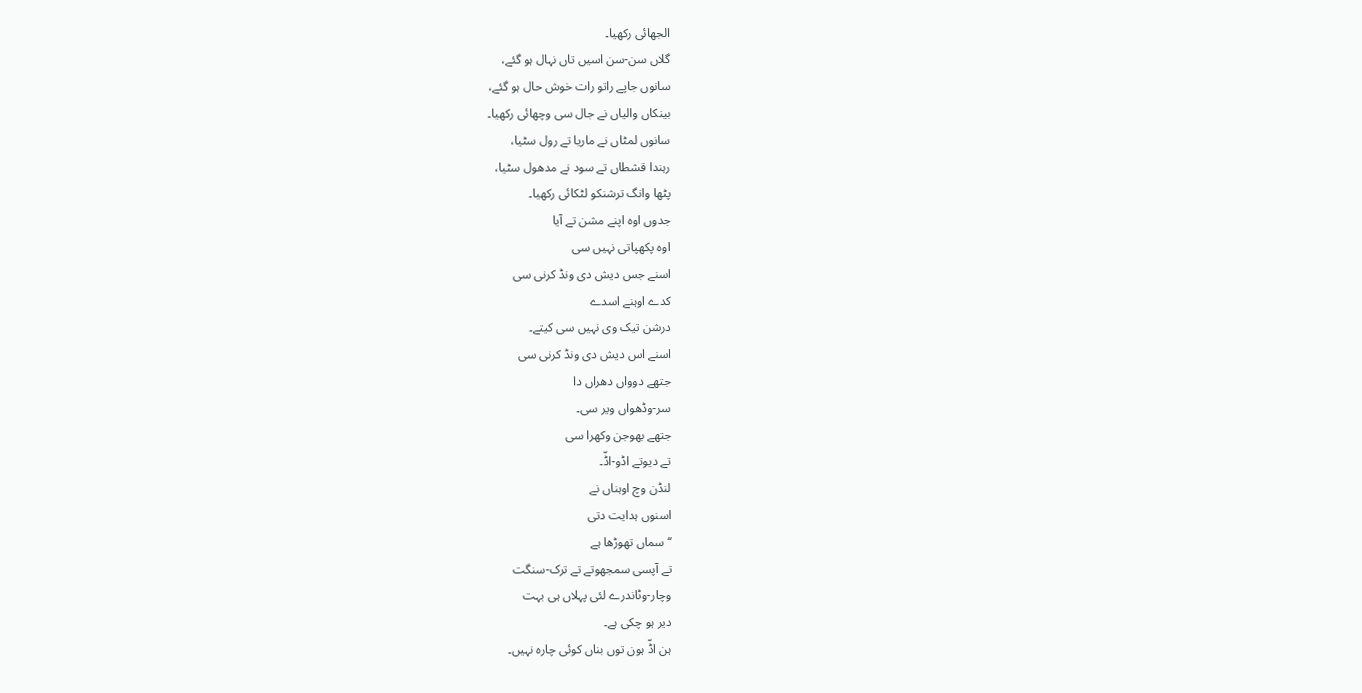الجھائی رکھیا۔
گلاں سن-سن اسیں تاں نہال ہو گئے،
سانوں جاپے راتو رات خوش حال ہو گئے،
بینکاں والیاں نے جال سی وچھائی رکھیا۔
سانوں لمٹاں نے ماریا تے رول سٹیا،
رہندا قشطاں تے سود نے مدھول سٹیا،
پٹھا وانگ ترشنکو لٹکائی رکھیا۔
جدوں اوہ اپنے مشن تے آیا
اوہ پکھپاتی نہیں سی
اسنے جس دیش دی ونڈ کرنی سی
کدے اوہنے اسدے
درشن تیک وی نہیں سی کیتے۔
اسنے اس دیش دی ونڈ کرنی سی
جتھے دوواں دھراں دا
سر-وڈھواں ویر سی۔
جتھے بھوجن وکھرا سی
تے دیوتے اڈو-اڈّ۔
لنڈن وچ اوہناں نے
اسنوں ہدایت دتی
‘‘سماں تھوڑھا ہے
تے آپسی سمجھوتے تے ترک-سنگت
وچار-وٹاندرے لئی پہلاں ہی بہت
دیر ہو چکی ہے۔
ہن اڈّ ہون توں بناں کوئی چارہ نہیں۔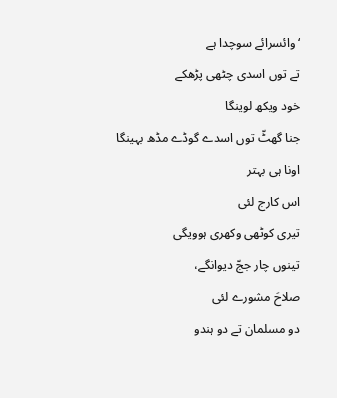‘وائسرائے سوچدا ہے
تے توں اسدی چٹھی پڑھکے
خود ویکھ لوینگا
جنا گھٹّ توں اسدے گوڈے مڈھ بہینگا
اونا ہی بہتر
اس کارج لئی
تیری کوٹھی وکھری ہوویگی
تینوں چار ججّ دیوانگے،
صلاحَ مشورے لئی
دو مسلمان تے دو ہندو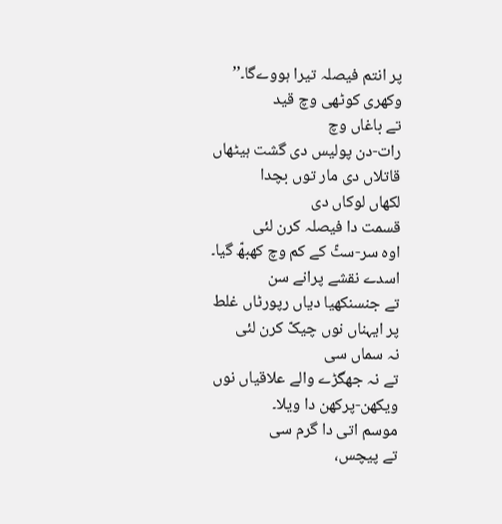پر انتم فیصلہ تیرا ہووےگا۔’’
وکھری کوٹھی وچ قید
تے باغاں وچ
رات-دن پولیس دی گشت ہیٹھاں
قاتلاں دی مار توں بچدا
لکھاں لوکاں دی
قسمت دا فیصلہ کرن لئی
اوہ سر-سٹّ کے کم وچ کھبھّ گیا۔
اسدے نقشے پرانے سن
تے جنسنکھیا دیاں رپورٹاں غلط
پر ایہناں نوں چیکّ کرن لئی
نہ سماں سی
تے نہ جھگڑے والے علاقیاں نوں
ویکھن-پرکھن دا ویلا۔
موسم اتی دا گرم سی
تے پیچس،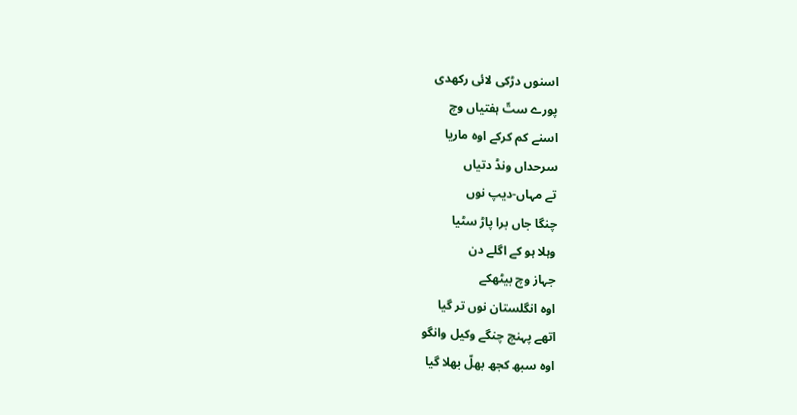اسنوں دڑکی لائی رکھدی
پورے ستّ ہفتیاں وچ
اسنے کم کرکے اوہ ماریا
سرحداں ونڈ دتیاں
تے مہاں-دیپ نوں
چنگا جاں برا پاڑ سٹیا
وہلا ہو کے اگلے دن
جہاز وچ بیٹھکے
اوہ انگلستان نوں تر گیا
اتھے پہنچ چنگے وکیل وانگو
اوہ سبھ کجھ بھلّ بھلا گیا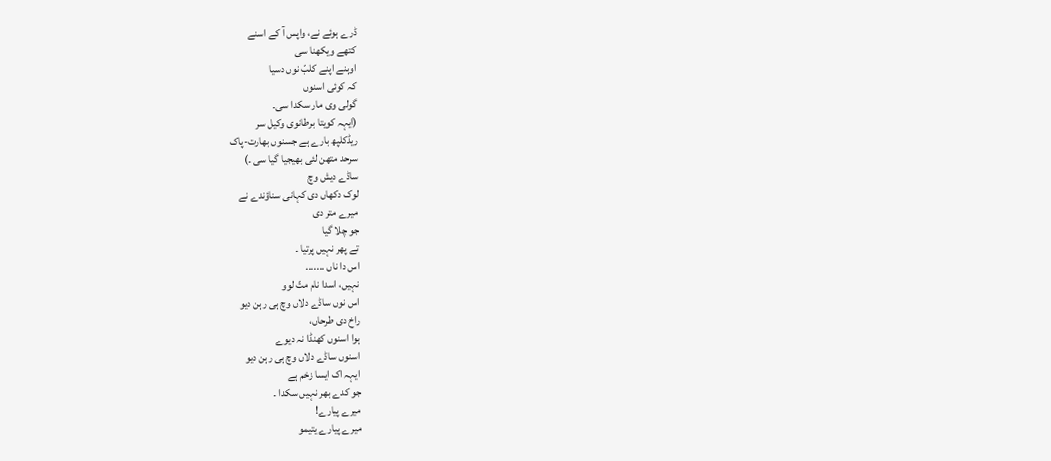ڈرے ہوئے نے، واپس آ کے اسنے
کتھے ویکھنا سی
اوہنے اپنے کلبّ نوں دسیا
کہ کوئی اسنوں
گولی وی مار سکدا سی۔
(ایہہ کویتا برطانوی وکیل سر
ریڈکلپھ بارے ہے جسنوں بھارت-پاک
سرحد متھن لئی بھیجیا گیا سی ۔)
ساڈے دیش وچ
لوک دکھاں دی کہانی سناؤندے نے
میرے متر دی
جو چلا گیا
تے پھر نہیں پرتیا ۔
اس دا ناں .......
نہیں، اسدا نام متّ لوو
اس نوں ساڈے دلاں وچ ہی رہن دیو
راخ دی طرحاں،
ہوا اسنوں کھنڈا نہ دیوے
اسنوں ساڈے دلاں وچ ہی رہن دیو
ایہہ اک ایسا زخم ہے
جو کدے بھر نہیں سکدا ۔
میرے پیارے!
میرے پیارے یتیمو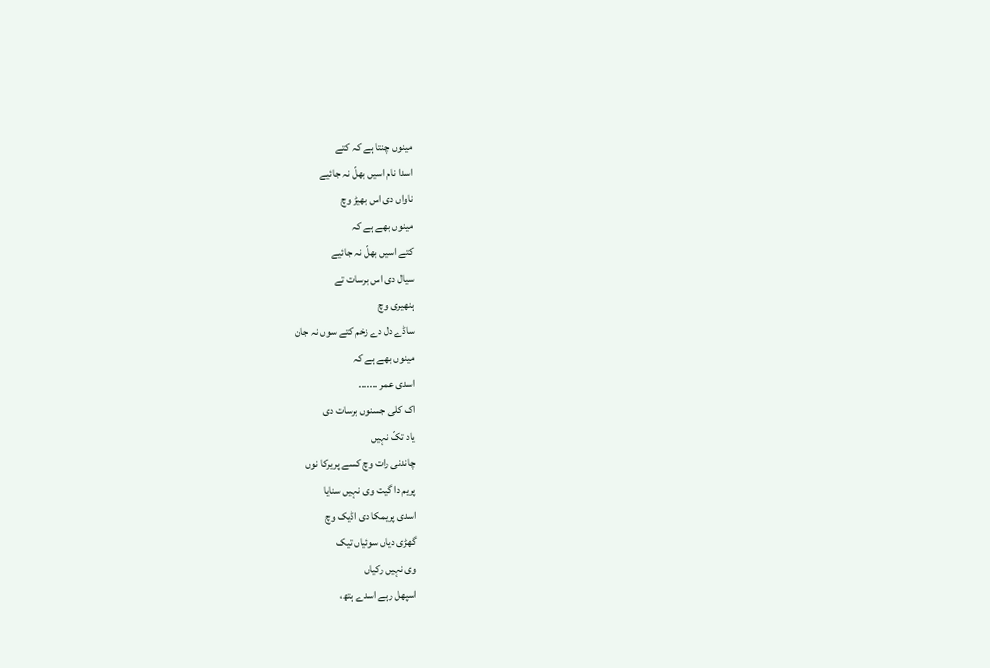مینوں چنتا ہے کہ کتے
اسدا نام اسیں بھلّ نہ جائیے
ناواں دی اس بھیڑ وچ
مینوں بھے ہے کہ
کتے اسیں بھلّ نہ جائیے
سیال دی اس برسات تے
ہنھیری وچ
ساڈے دل دے زخم کتے سوں نہ جان
مینوں بھے ہے کہ
اسدی عمر .......
اک کلی جسنوں برسات دی
یاد تکّ نہیں
چاندنی رات وچ کسے پریرکا نوں
پریم دا گیت وی نہیں سنایا
اسدی پریمکا دی اڈیک وچ
گھڑی دیاں سوئیاں تیک
وی نہیں رکیاں
اسپھل رہے اسدے ہتھ،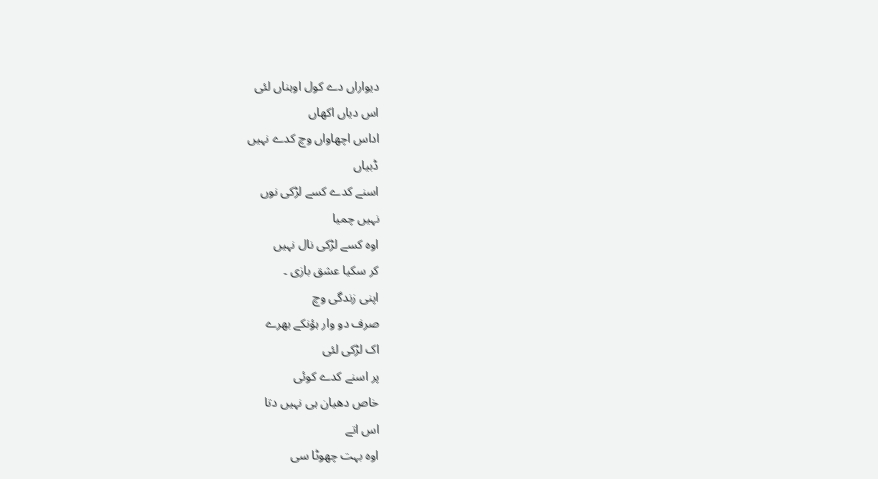دیواراں دے کول اوہناں لئی
اس دیاں اکھاں
اداس اچھاواں وچ کدے نہیں
ڈبیاں
اسنے کدے کسے لڑکی نوں
نہیں چمیا
اوہ کسے لڑکی نال نہیں
کر سکیا عشق بازی ۔
اپنی زندگی وچ
صرف دو وار ہؤنکے بھرے
اک لڑکی لئی
پر اسنے کدے کوئی
خاص دھیان ہی نہیں دتا
اس اتے
اوہ بہت چھوٹا سی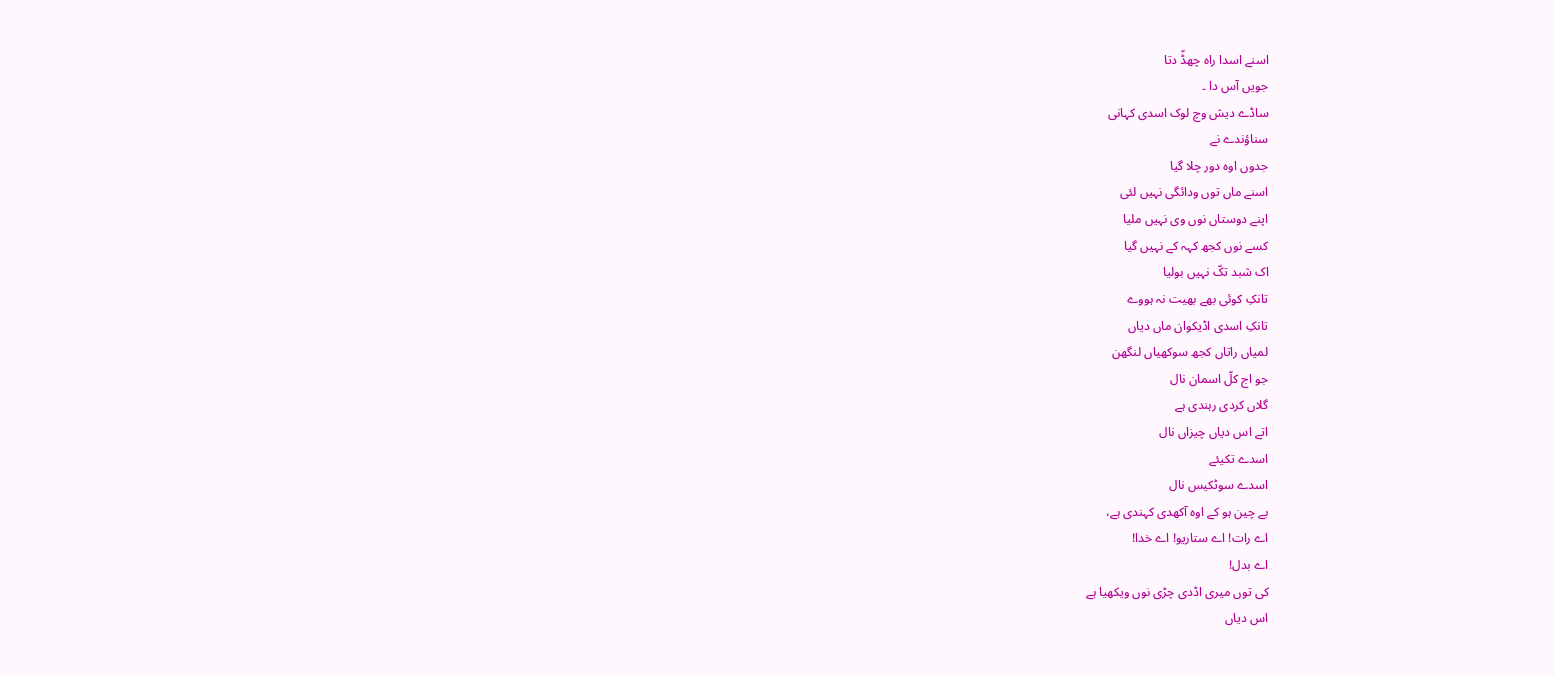اسنے اسدا راہ چھڈّ دتا
جویں آس دا ۔
ساڈے دیش وچ لوک اسدی کہانی
سناؤندے نے
جدوں اوہ دور چلا گیا
اسنے ماں توں ودائگی نہیں لئی
اپنے دوستاں نوں وی نہیں ملیا
کسے نوں کجھ کہہ کے نہیں گیا
اک شبد تکّ نہیں بولیا
تانکِ کوئی بھے بھیت نہ ہووے
تانکِ اسدی اڈیکوان ماں دیاں
لمیاں راتاں کجھ سوکھیاں لنگھن
جو اج کلّ اسمان نال
گلاں کردی رہندی ہے
اتے اس دیاں چیزاں نال
اسدے تکیئے
اسدے سوٹکیس نال
بے چین ہو کے اوہ آکھدی کہندی ہے،
اے رات! اے ستاریو! اے خدا!
اے بدل!
کی توں میری اڈدی چڑی نوں ویکھیا ہے
اس دیاں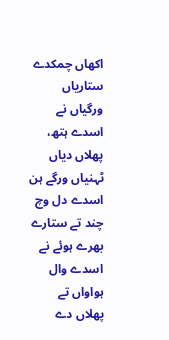اکھاں چمکدے
ستاریاں ورگیاں نے
اسدے ہتھ، پھلاں دیاں
ٹہنیاں ورگے ہن
اسدے دل وچ
چند تے ستارے بھرے ہوئے نے
اسدے وال
ہواواں تے پھلاں دے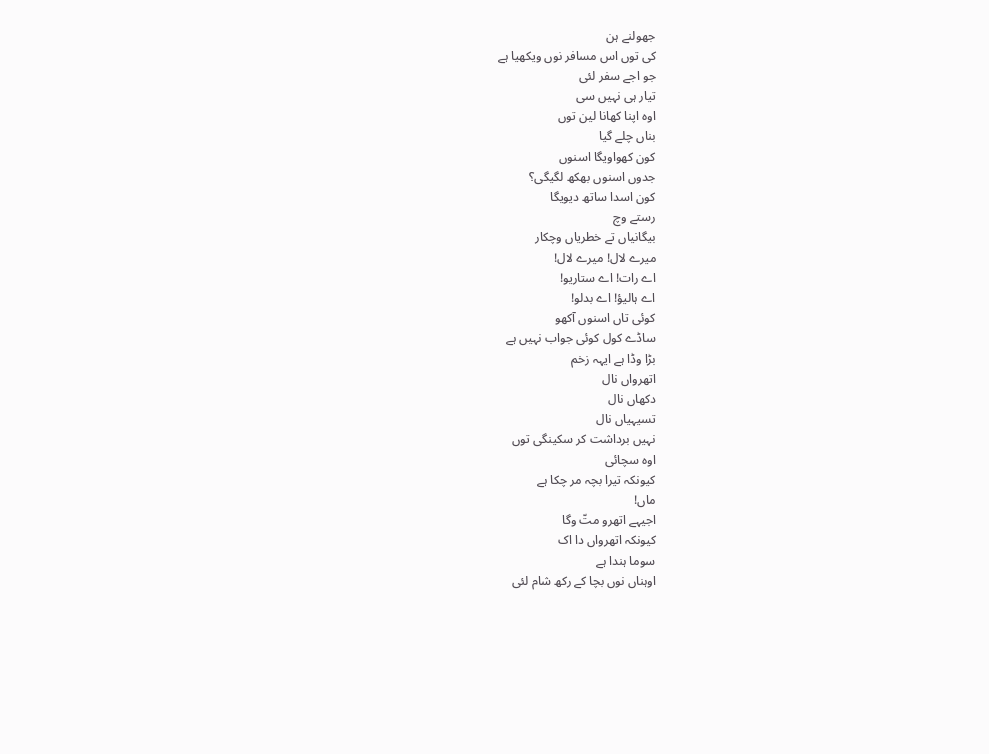جھولنے ہن
کی توں اس مسافر نوں ویکھیا ہے
جو اجے سفر لئی
تیار ہی نہیں سی
اوہ اپنا کھانا لین توں
بناں چلے گیا
کون کھواویگا اسنوں
جدوں اسنوں بھکھ لگیگی؟
کون اسدا ساتھ دیویگا
رستے وچ
بیگانیاں تے خطریاں وچکار
میرے لال! میرے لال!
اے رات! اے ستاریو!
اے ہالیؤ! اے بدلو!
کوئی تاں اسنوں آکھو
ساڈے کول کوئی جواب نہیں ہے
بڑا وڈا ہے ایہہ زخم
اتھرواں نال
دکھاں نال
تسیہیاں نال
نہیں برداشت کر سکینگی توں
اوہ سچائی
کیونکہ تیرا بچہ مر چکا ہے
ماں!
اجیہے اتھرو متّ وگا
کیونکہ اتھرواں دا اک
سوما ہندا ہے
اوہناں نوں بچا کے رکھ شام لئی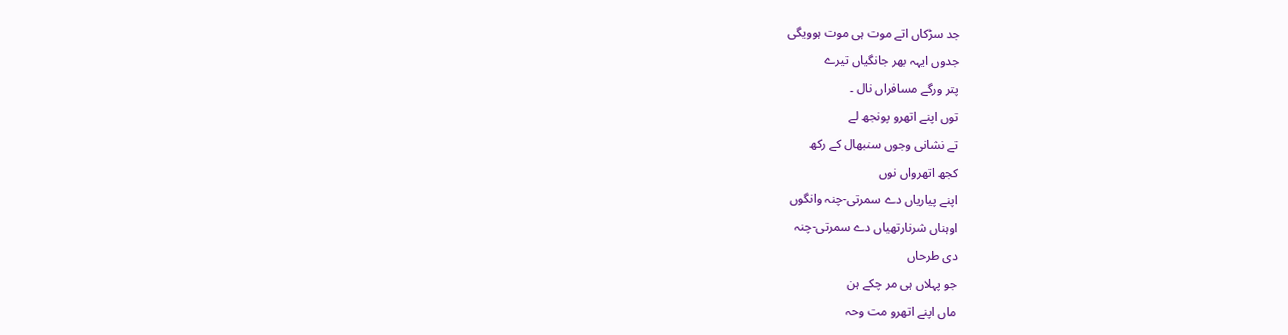جد سڑکاں اتے موت ہی موت ہوویگی
جدوں ایہہ بھر جانگیاں تیرے
پتر ورگے مسافراں نال ۔
توں اپنے اتھرو پونجھ لے
تے نشانی وجوں سنبھال کے رکھ
کجھ اتھرواں نوں
اپنے پیاریاں دے سمرتی-چنہ وانگوں
اوہناں شرنارتھیاں دے سمرتی-چنہ
دی طرحاں
جو پہلاں ہی مر چکے ہن
ماں اپنے اتھرو مت وحہ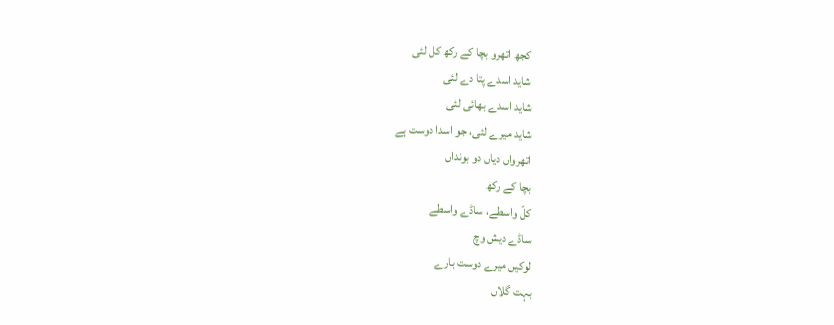کجھ اتھرو بچا کے رکھ کل لئی
شاید اسدے پتا دے لئی
شاید اسدے بھائی لئی
شاید میرے لئی، جو اسدا دوست ہے
اتھرواں دیاں دو بونداں
بچا کے رکھ
کلّ واسطے، ساڈے واسطے
ساڈے دیش وچ
لوکیں میرے دوست بارے
بہت گلاں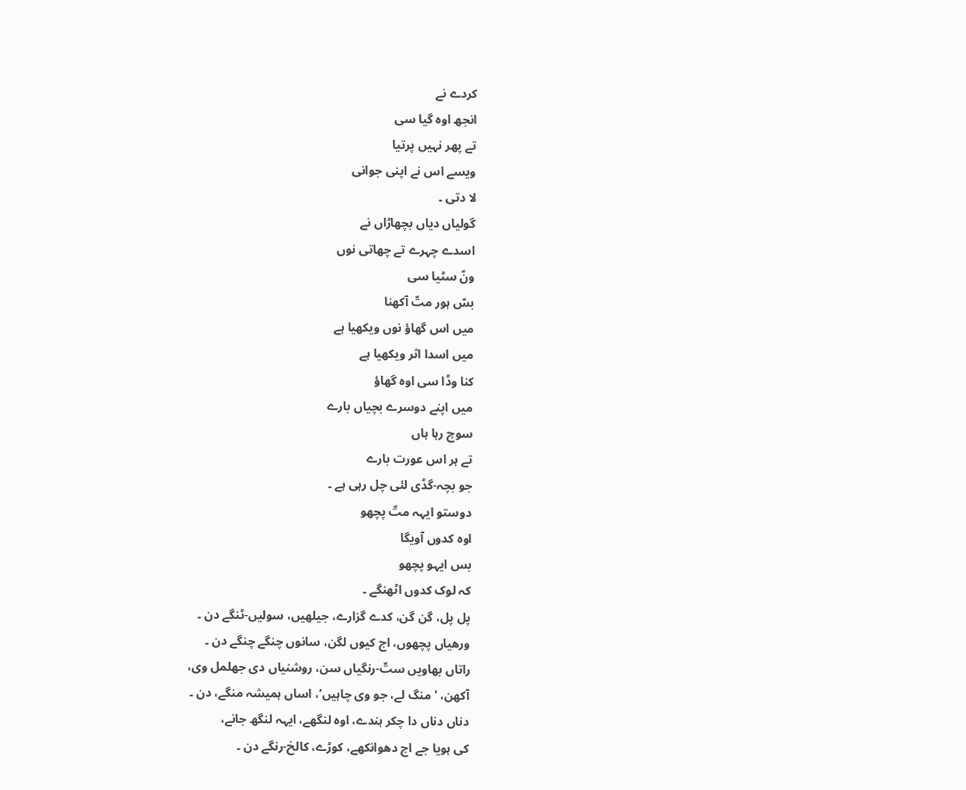کردے نے
انجھ اوہ گیا سی
تے پھر نہیں پرتیا
ویسے اس نے اپنی جوانی
لا دتی ۔
گولیاں دیاں بچھاڑاں نے
اسدے چہرے تے چھاتی نوں
ونّ سٹیا سی
بسّ ہور متّ آکھنا
میں اس گھاؤ نوں ویکھیا ہے
میں اسدا اثر ویکھیا ہے
کنا وڈا سی اوہ گھاؤ
میں اپنے دوسرے بچیاں بارے
سوچ رہا ہاں
تے ہر اس عورت بارے
جو بچہ-گڈی لئی چل رہی ہے ۔
دوستو ایہہ متّ پچھو
اوہ کدوں آویگا
بس ایہو پچھو
کہ لوک کدوں اٹھنگے ۔
پل پل، گن گن، کدے گزارے، جیلھیں، سولیں-ٹنگے دن ۔
ورھیاں پچھوں، اج کیوں لگن، سانوں چنگے چنگے دن ۔
راتاں بھاویں ستّ-رنگیاں سن، روشنیاں دی جھلمل وی،
آکھن، 'منگ لے، جو وی چاہیں’، اساں ہمیشہ منگے، دن ۔
دناں دناں دا چکر ہندے، اوہ لنگھے، ایہہ لنگھ جانے،
کی ہویا جے اج دھوانکھے، کوڑے، کالخ-رنگے دن ۔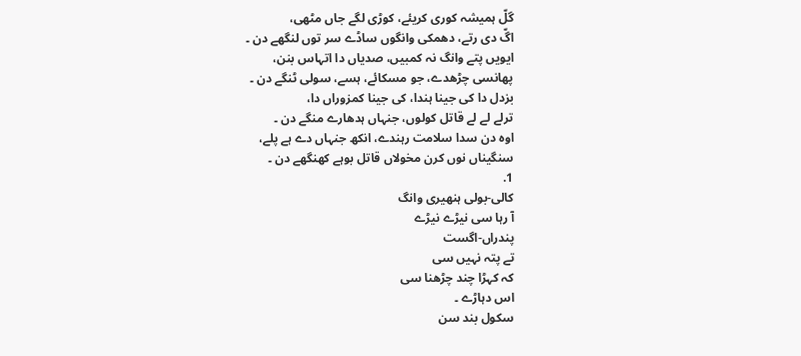گلّ ہمیشہ کوری کریئے، کوڑی لگے جاں مٹھی،
اگّ دی رتے، دھمکی وانگوں ساڈے سر توں لنگھے دن ۔
ایویں پتے وانگ نہ کمبیں، صدیاں دا اتہاس بنن،
پھانسی چڑھدے، جو مسکائے، ہسے، سولی ٹنگے دن ۔
بزدل دا کی جینا ہندا، کی جینا کمزوراں دا،
ترلے لے لے قاتل کولوں، جنہاں ہدھارے منگے دن ۔
اوہ دن سدا سلامت رہندے، انکھ جنہاں دے ہے پلے،
سنگیناں نوں کرن مخولاں قاتل بوہے کھنگھے دن ۔
1.
کالی-بولی ہنھیری وانگ
آ رہا سی نیڑے نیڑے
پندراں-اگست
تے پتہ نہیں سی
کہ کہڑا چند چڑھنا سی
اس دہاڑے ۔
سکول بند سن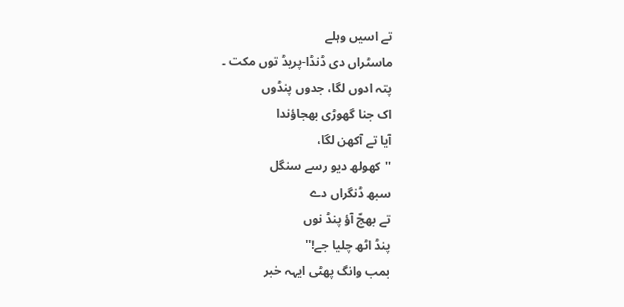تے اسیں وہلے
ماسٹراں دی ڈنڈا-پریڈ توں مکت ۔
پتہ ادوں لگا، جدوں پنڈوں
اک جنا گھوڑی بھجاؤندا
آیا تے آکھن لگا،
''کھولھ دیو رسے سنگل
سبھ ڈنگراں دے
تے بھجّ آؤ پنڈ نوں
پنڈ اٹھ چلیا جے!''
بمب وانگ پھٹی ایہہ خبر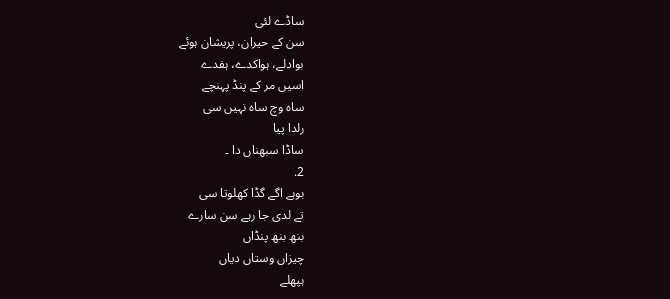ساڈے لئی
سن کے حیران، پریشان ہوئے
بوادلے، ہواکدے، ہفدے
اسیں مر کے پنڈ پہنچے
ساہ وچ ساہ نہیں سی
رلدا پیا
ساڈا سبھناں دا ۔
2.
بوہے اگے گڈا کھلوتا سی
تے لدی جا رہے سن سارے
بنھ بنھ پنڈاں
چیزاں وستاں دیاں
ہپھلے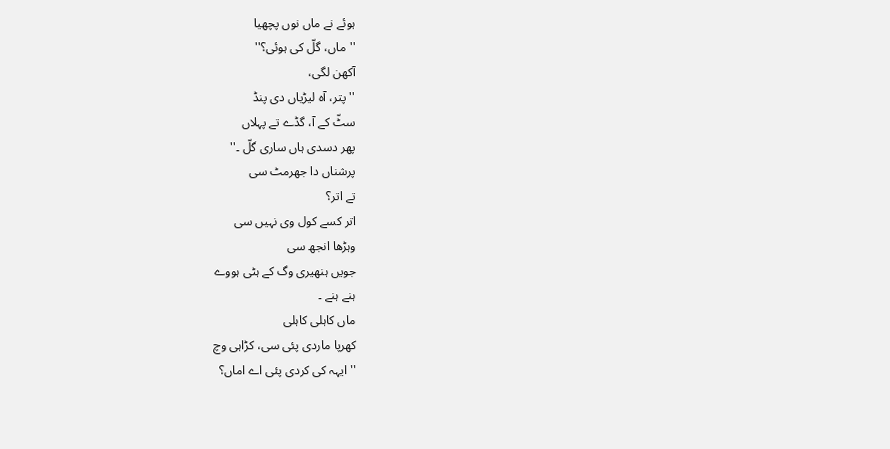ہوئے نے ماں نوں پچھیا
''ماں، گلّ کی ہوئی؟''
آکھن لگی،
''پتر، آہ لیڑیاں دی پنڈ
سٹّ کے آ، گڈے تے پہلاں
پھر دسدی ہاں ساری گلّ ۔''
پرشناں دا جھرمٹ سی
تے اتر؟
اتر کسے کول وی نہیں سی
وہڑھا انجھ سی
جویں ہنھیری وگ کے ہٹی ہووے
ہنے ہنے ۔
ماں کاہلی کاہلی
کھرپا ماردی پئی سی، کڑاہی وچ
''ایہہ کی کردی پئی اے اماں؟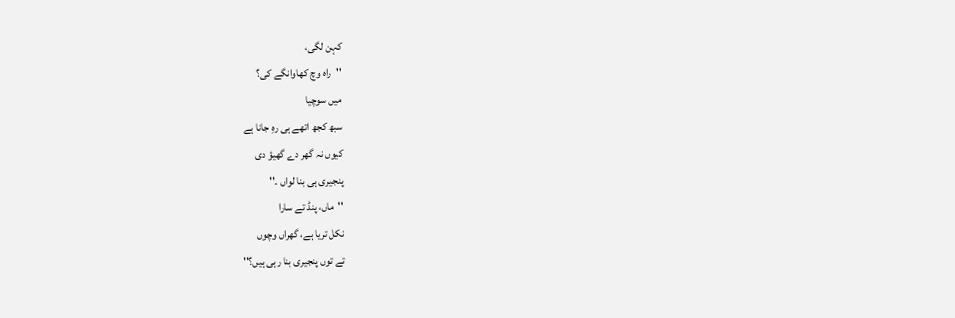کہن لگی،
''راہ وچ کھاوانگے کی؟
میں سوچیا
سبھ کجھ اتھے ہی رہِ جانا ہے
کیوں نہ گھر دے گھیؤ دی
پنجیری ہی بنا لواں ۔''
''ماں، پنڈ تے سارا
نکل تریا ہے، گھراں وچوں
تے توں پنجیری بنا رہی ہیں؟''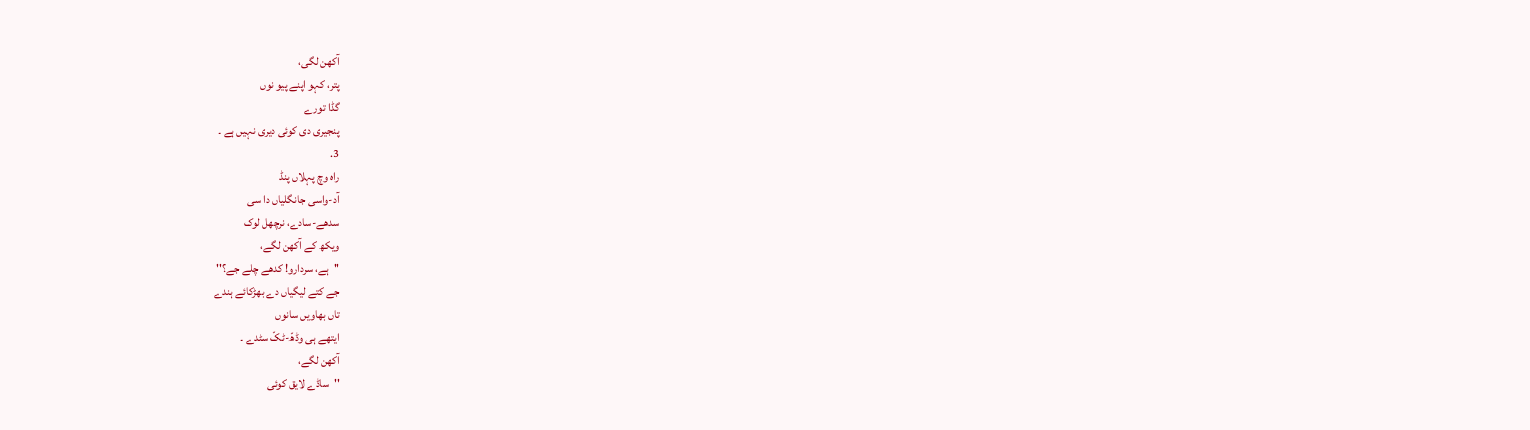آکھن لگی،
پتر، کہو اپنے پیو نوں
گڈا تورے
پنجیری دی کوئی دیری نہیں ہے ۔
3.
راہ وچ پہلاں پنڈ
آد-واسی جانگلیاں دا سی
سدھے-سادے، نرچھل لوک
ویکھ کے آکھن لگے،
''ہے، سردارو! کدھے چلے جے؟''
جے کتے لیگیاں دے بھڑکائے ہندے
تاں بھاویں سانوں
ایتھے ہی وڈھّ-ٹکّ سٹدے ۔
آکھن لگے،
''ساڈے لایق کوئی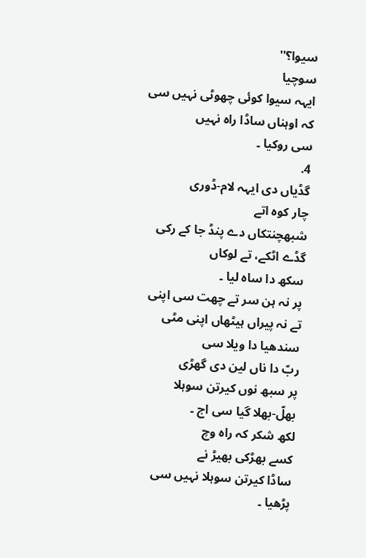سیوا؟''
سوچیا
ایہہ سیوا کوئی چھوٹی نہیں سی
کہ اوہناں ساڈا راہ نہیں
سی روکیا ۔
4.
گڈیاں دی ایہہ لام-ڈوری
چار کوہ اتے
شبھچنتکاں دے پنڈ جا کے رکی
گڈے اٹکے، تے لوکاں
سکھ دا ساہ لیا ۔
پر نہ ہن سر تے چھت سی اپنی
تے نہ پیراں ہیٹھاں اپنی مٹی
سندھیا دا ویلا سی
ربّ دا ناں لین دی گھڑی
پر سبھ نوں کیرتن سوہلا
بھلّ-بھلا گیا سی اج ۔
لکھ شکر کہ راہ وچ
کسے بھڑکی بھیڑ نے
ساڈا کیرتن سوہلا نہیں سی
پڑھیا ۔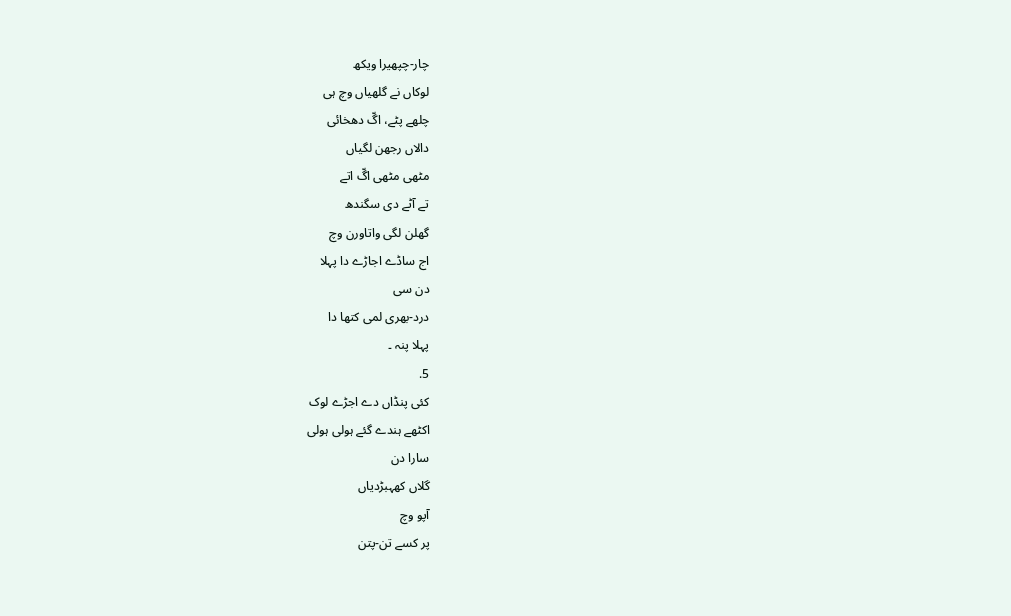چار-چپھیرا ویکھ
لوکاں نے گلھیاں وچ ہی
چلھے پٹے، اگّ دھخائی
دالاں رجھن لگیاں
مٹھی مٹھی اگّ اتے
تے آٹے دی سگندھ
گھلن لگی واتاورن وچ
اج ساڈے اجاڑے دا پہلا
دن سی
درد-بھری لمی کتھا دا
پہلا پنہ ۔
5.
کئی پنڈاں دے اجڑے لوک
اکٹھے ہندے گئے ہولی ہولی
سارا دن
گلاں کھہبڑدیاں
آپو وچ
پر کسے تن-پتن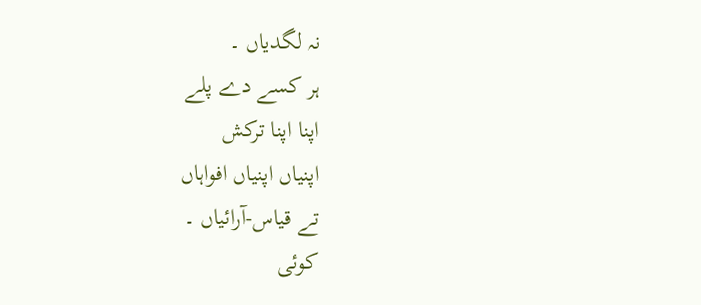نہ لگدیاں ۔
ہر کسے دے پلے
اپنا اپنا ترکش
اپنیاں اپنیاں افواہاں
تے قیاس-آرائیاں ۔
کوئی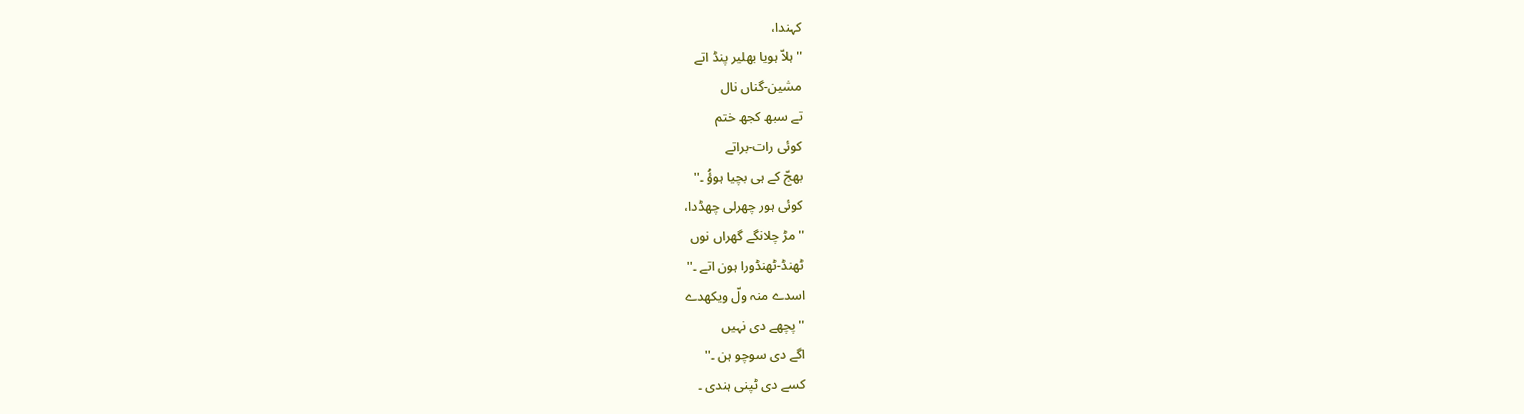کہندا،
''ہلاّ ہویا بھلیر پنڈ اتے
مشین-گناں نال
تے سبھ کجھ ختم
کوئی رات-براتے
بھجّ کے ہی بچیا ہوؤُ ۔''
کوئی ہور چھرلی چھڈدا،
''مڑ چلانگے گھراں نوں
ٹھنڈ-ٹھنڈورا ہون اتے ۔''
اسدے منہ ولّ ویکھدے
''پچھے دی نہیں
اگے دی سوچو ہن ۔''
کسے دی ٹپنی ہندی ۔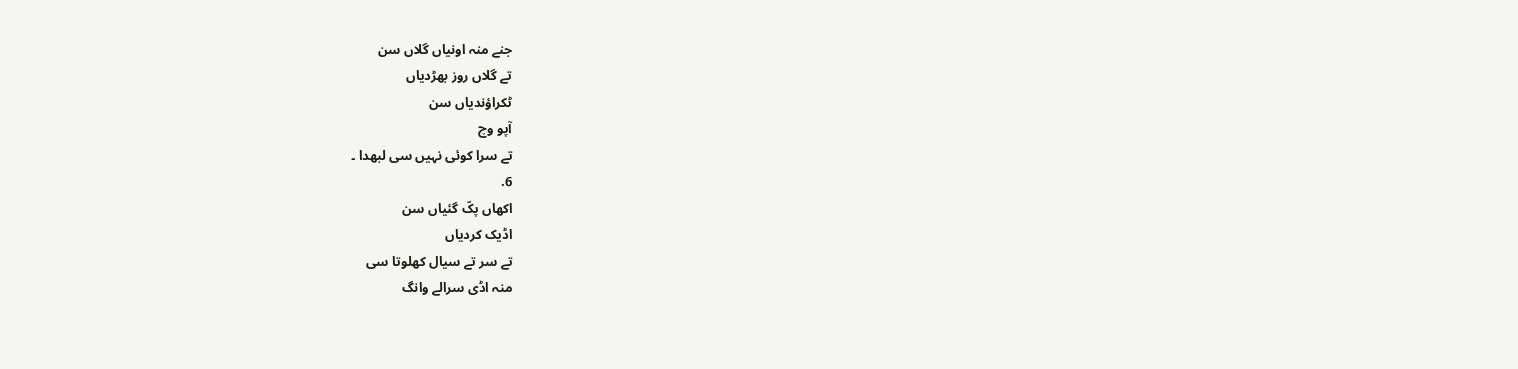جنے منہ اونیاں گلاں سن
تے گلاں روز بھڑدیاں
ٹکراؤندیاں سن
آپو وچ
تے سرا کوئی نہیں سی لبھدا ۔
6.
اکھاں پکّ گئیاں سن
اڈیک کردیاں
تے سر تے سیال کھلوتا سی
منہ اڈی سرالے وانگ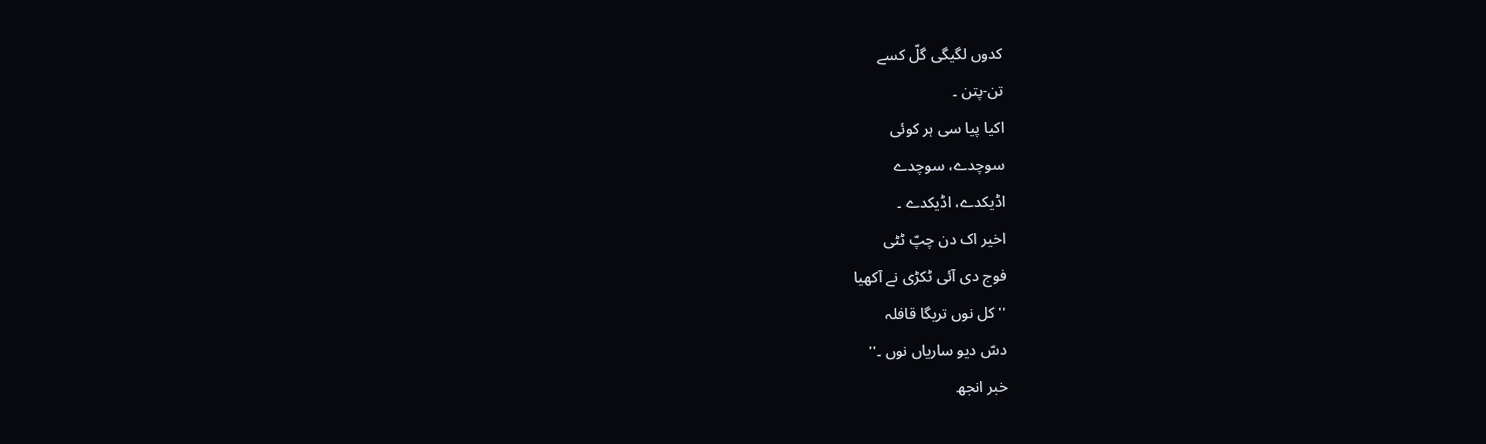کدوں لگیگی گلّ کسے
تن-پتن ۔
اکیا پیا سی ہر کوئی
سوچدے، سوچدے
اڈیکدے، اڈیکدے ۔
اخیر اک دن چپّ ٹٹی
فوج دی آئی ٹکڑی نے آکھیا
''کل نوں تریگا قافلہ
دسّ دیو ساریاں نوں ۔''
خبر انجھ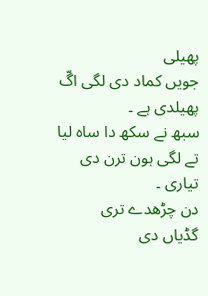پھیلی
جویں کماد دی لگی اگّ
پھیلدی ہے ۔
سبھ نے سکھ دا ساہ لیا
تے لگی ہون ترن دی
تیاری ۔
دن چڑھدے تری
گڈیاں دی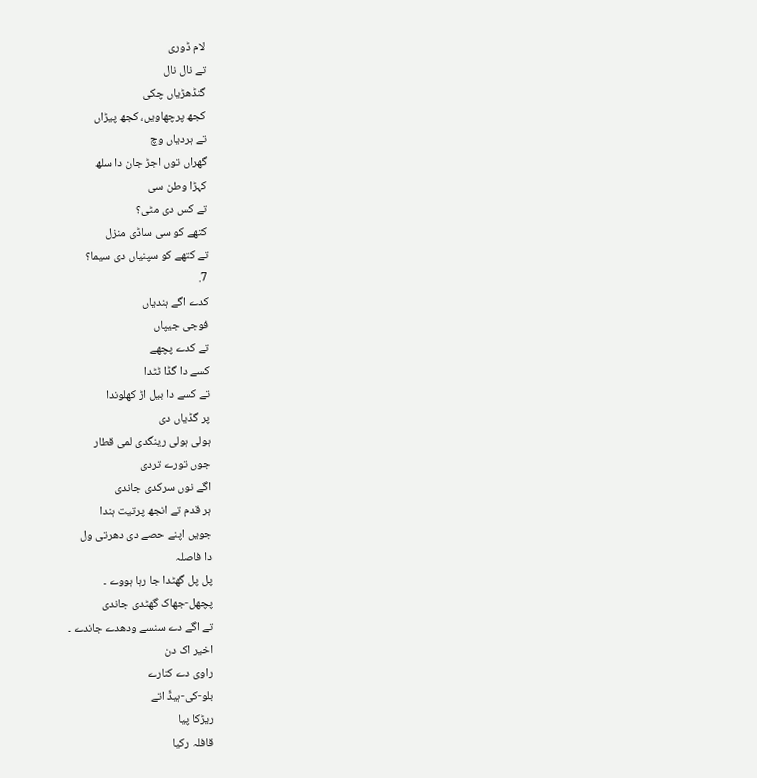لام ڈوری
تے نال نال
گنڈھڑیاں چکی
کجھ پرچھاویں، کجھ پیڑاں
تے ہردیاں وچ
گھراں توں اجڑ جان دا سلھ
کہڑا وطن سی
تے کس دی مٹی؟
کتھے کو سی ساڈی منزل
تے کتھے کو سپنیاں دی سیما؟
7.
کدے اگے ہندیاں
فوجی جیپاں
تے کدے پچھے
کسے دا گڈا ٹٹدا
تے کسے دا بیل اڑ کھلوندا
پر گڈیاں دی
ہولی ہولی رینگدی لمی قطار
جوں تورے تردی
اگے نوں سرکدی جاندی
ہر قدم تے انجھ پرتیت ہندا
جویں اپنے حصے دی دھرتی ول
دا فاصلہ
پل پل گھٹدا جا رہا ہووے ۔
پچھل-جھاک گھٹدی جاندی
تے اگے دے سنسے ودھدے جاندے ۔
اخیر اک دن
راوی دے کنارے
بلو-کی-ہیڈّ اتے
ریڑکا پیا
قافلہ رکیا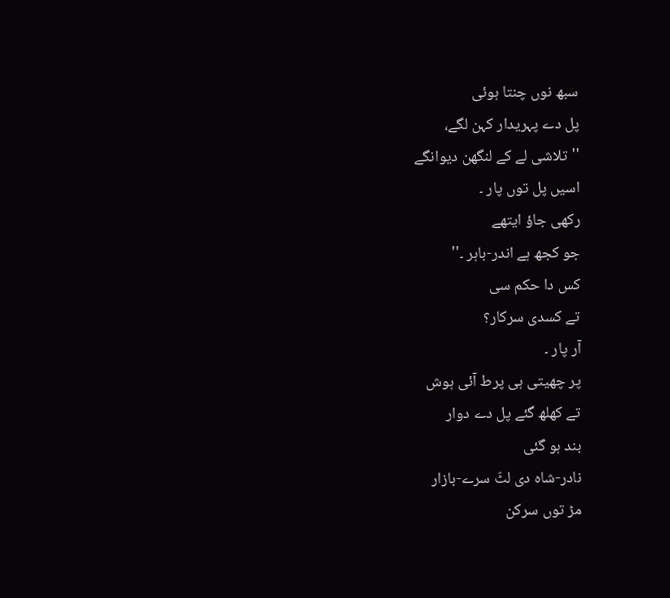سبھ نوں چنتا ہوئی
پل دے پہریدار کہن لگے،
''تلاشی لے کے لنگھن دیوانگے
اسیں پل توں پار ۔
رکھی جاؤ ایتھے
جو کجھ ہے اندر-باہر ۔''
کس دا حکم سی
تے کسدی سرکار؟
آر پار ۔
پر چھیتی ہی پرط آئی ہوش
تے کھلھ گئے پل دے دوار
بند ہو گئی
نادر-شاہ دی لٹّ سرے-بازار
مڑ توں سرکن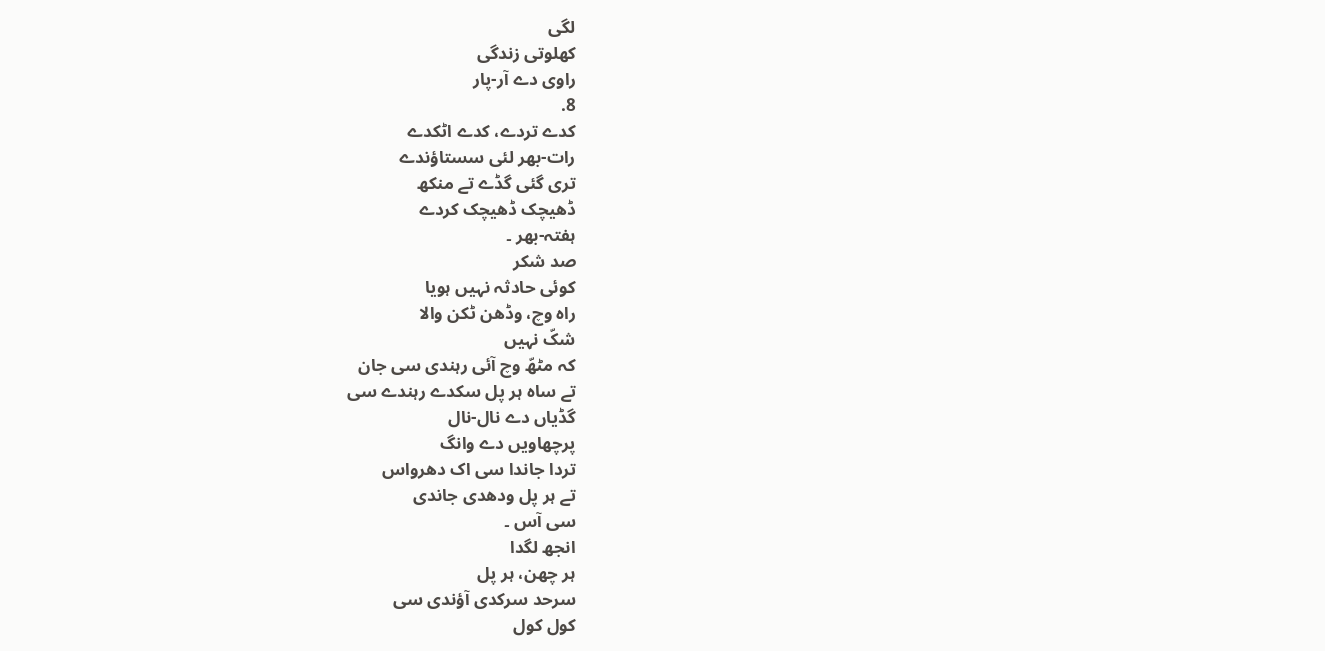لگی
کھلوتی زندگی
راوی دے آر-پار
8.
کدے تردے، کدے اٹکدے
رات-بھر لئی سستاؤندے
تری گئی گڈے تے منکھ
ڈھیچک ڈھیچک کردے
ہفتہ-بھر ۔
صد شکر
کوئی حادثہ نہیں ہویا
راہ وچ، وڈھن ٹکن والا
شکّ نہیں
کہ مٹھّ وچ آئی رہندی سی جان
تے ساہ ہر پل سکدے رہندے سی
گڈیاں دے نال-نال
پرچھاویں دے وانگ
تردا جاندا سی اک دھرواس
تے ہر پل ودھدی جاندی
سی آس ۔
انجھ لگدا
ہر چھن، ہر پل
سرحد سرکدی آؤندی سی
کول کول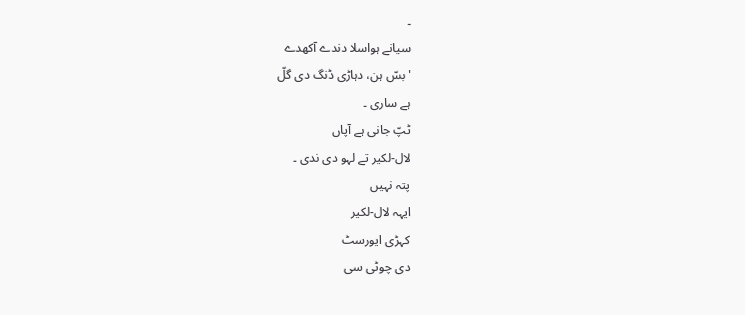۔
سیانے ہواسلا دندے آکھدے
'بسّ ہن، دہاڑی ڈنگ دی گلّ
ہے ساری ۔
ٹپّ جانی ہے آپاں
لال-لکیر تے لہو دی ندی ۔
پتہ نہیں
ایہہ لال-لکیر
کہڑی ایورسٹ
دی چوٹی سی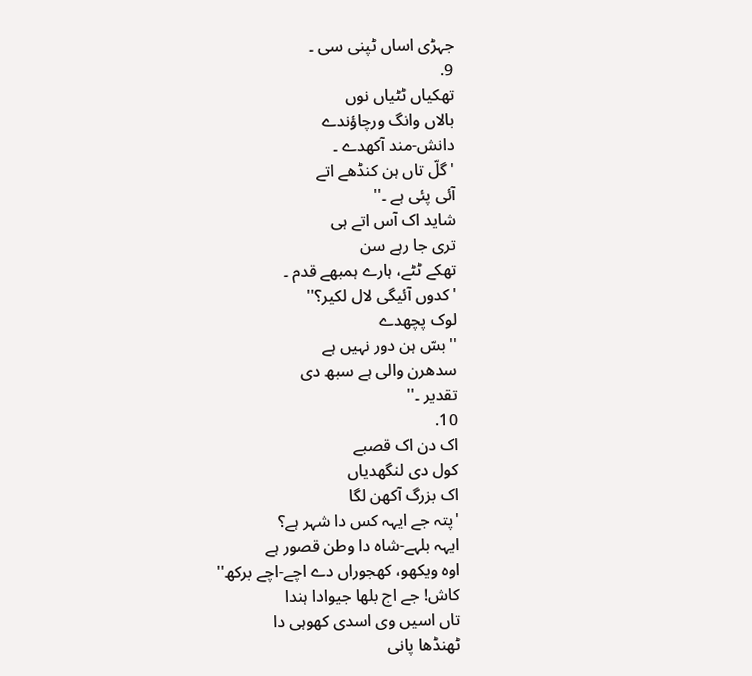جہڑی اساں ٹپنی سی ۔
9.
تھکیاں ٹٹیاں نوں
بالاں وانگ ورچاؤندے
دانش-مند آکھدے ۔
'گلّ تاں ہن کنڈھے اتے
آئی پئی ہے ۔''
شاید اک آس اتے ہی
تری جا رہے سن
تھکے ٹٹے، ہارے ہمبھے قدم ۔
'کدوں آئیگی لال لکیر؟''
لوک پچھدے
''بسّ ہن دور نہیں ہے
سدھرن والی ہے سبھ دی
تقدیر ۔''
10.
اک دن اک قصبے
کول دی لنگھدیاں
اک بزرگ آکھن لگا
'پتہ جے ایہہ کس دا شہر ہے؟
ایہہ بلہے-شاہ دا وطن قصور ہے
اوہ ویکھو، کھجوراں دے اچے-اچے برکھ''
کاش! جے اج بلھا جیوادا ہندا
تاں اسیں وی اسدی کھوہی دا
ٹھنڈھا پانی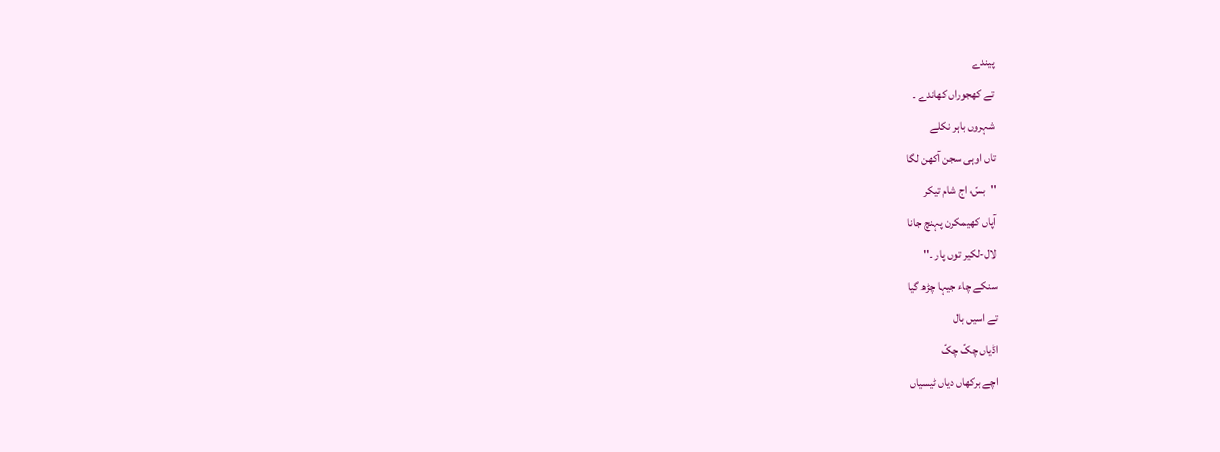پیندے
تے کھجوراں کھاندے ۔
شہروں باہر نکلے
تاں اوہی سجن آکھن لگا
''بسّ، اج شام تیکر
آپاں کھیمکرن پہنچ جانا
لال-لکیر توں پار ۔''
سنکے چاء جیہا چڑھ گیا
تے اسیں بال
اڈیاں چکّ چکّ
اچے برکھاں دیاں ٹیسیاں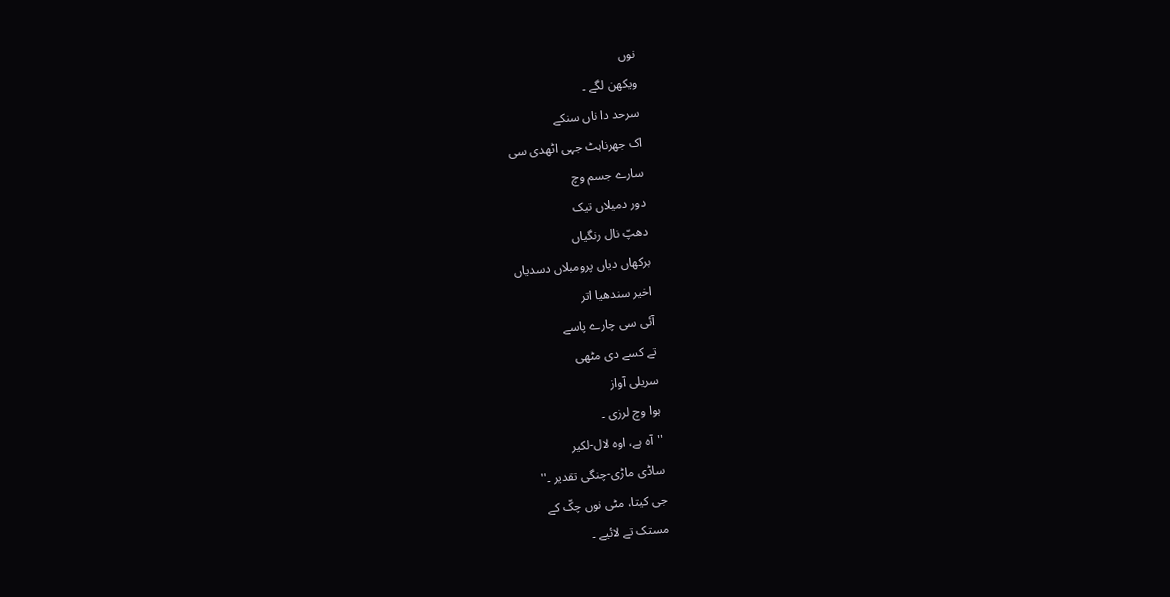نوں
ویکھن لگے ۔
سرحد دا ناں سنکے
اک جھرناہٹ جہی اٹھدی سی
سارے جسم وچ
دور دمیلاں تیک
دھپّ نال رنگیاں
برکھاں دیاں پرومبلاں دسدیاں
اخیر سندھیا اتر
آئی سی چارے پاسے
تے کسے دی مٹھی
سریلی آواز
ہوا وچ لرزی ۔
''آہ ہے، اوہ لال-لکیر
ساڈی ماڑی-چنگی تقدیر ۔''
جی کیتا، مٹی نوں چکّ کے
مستک تے لائیے ۔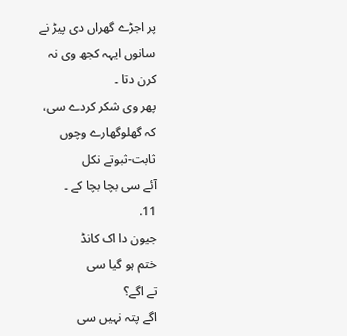پر اجڑے گھراں دی پیڑ نے
سانوں ایہہ کجھ وی نہ
کرن دتا ۔
پھر وی شکر کردے سی،
کہ گھلوگھارے وچوں
ثابت-ثبوتے نکل
آئے سی بچا بچا کے ۔
11.
جیون دا اک کانڈ
ختم ہو گیا سی
تے اگے؟
اگے پتہ نہیں سی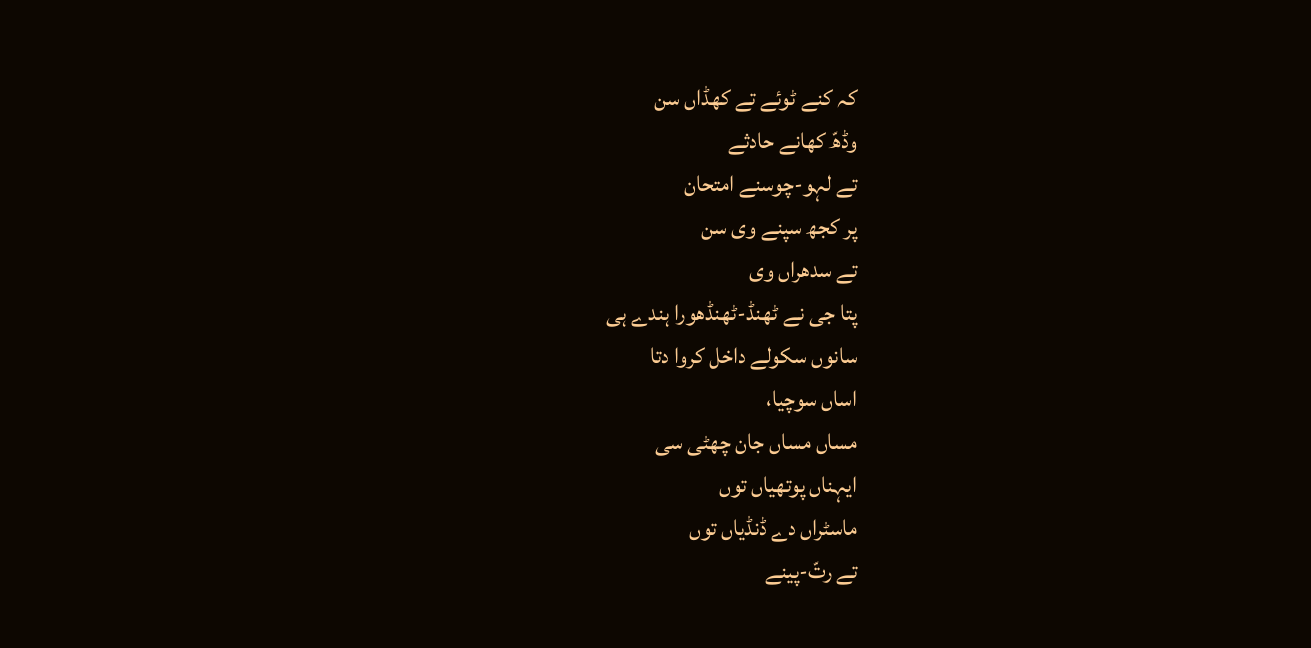کہ کنے ٹوئے تے کھڈاں سن
وڈھّ کھانے حادثے
تے لہو-چوسنے امتحان
پر کجھ سپنے وی سن
تے سدھراں وی
پتا جی نے ٹھنڈ-ٹھنڈھورا ہندے ہی
سانوں سکولے داخل کروا دتا
اساں سوچیا،
مساں مساں جان چھٹی سی
ایہناں پوتھیاں توں
ماسٹراں دے ڈنڈیاں توں
تے رتّ-پینے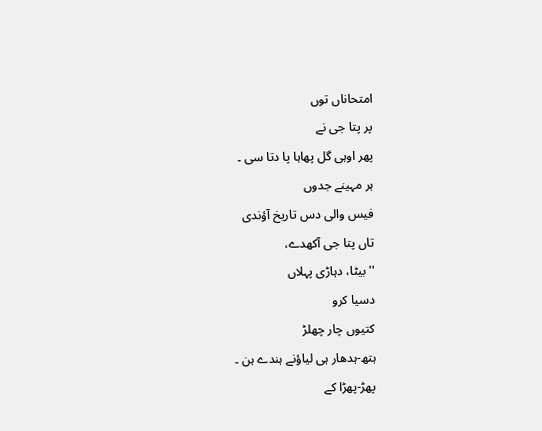امتحاناں توں
پر پتا جی نے
پھر اوہی گل پھاہا پا دتا سی ۔
ہر مہینے جدوں
فیس والی دس تاریخ آؤندی
تاں پتا جی آکھدے،
''بیٹا، دہاڑی پہلاں
دسیا کرو
کتیوں چار چھلڑ
ہتھ-ہدھار ہی لیاؤنے ہندے ہن ۔
پھڑ-پھڑا کے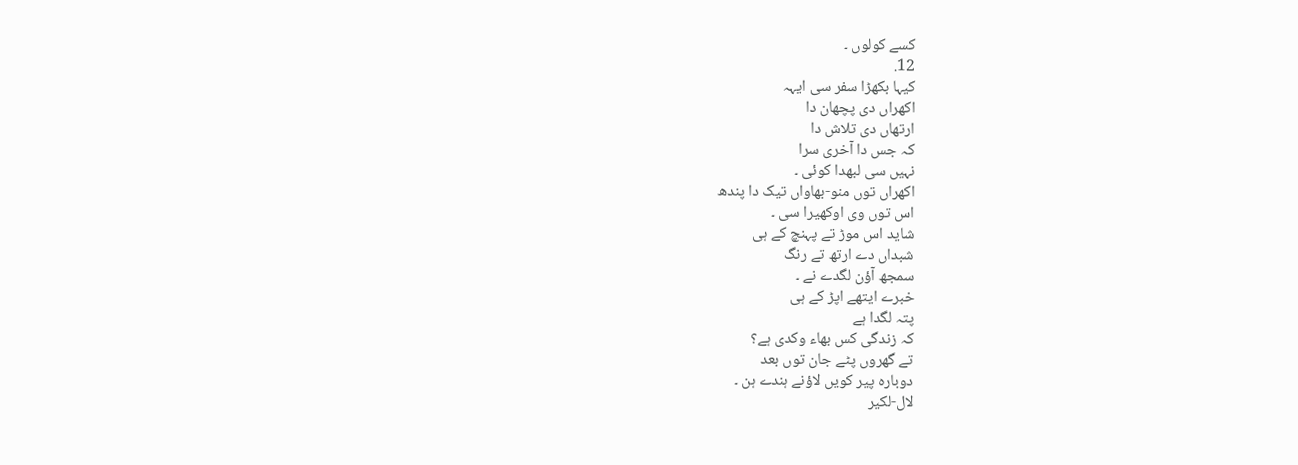کسے کولوں ۔
12.
کیہا بکھڑا سفر سی ایہہ
اکھراں دی پچھان دا
ارتھاں دی تلاش دا
کہ جس دا آخری سرا
نہیں سی لبھدا کوئی ۔
اکھراں توں منو-بھاواں تیک دا پندھ
اس توں وی اوکھیرا سی ۔
شاید اس موڑ تے پہنچ کے ہی
شبداں دے ارتھ تے رنگ
سمجھ آؤن لگدے نے ۔
خبرے ایتھے اپڑ کے ہی
پتہ لگدا ہے
کہ زندگی کس بھاء وکدی ہے؟
تے گھروں پٹے جان توں بعد
دوبارہ پیر کویں لاؤنے ہندے ہن ۔
لال-لکیر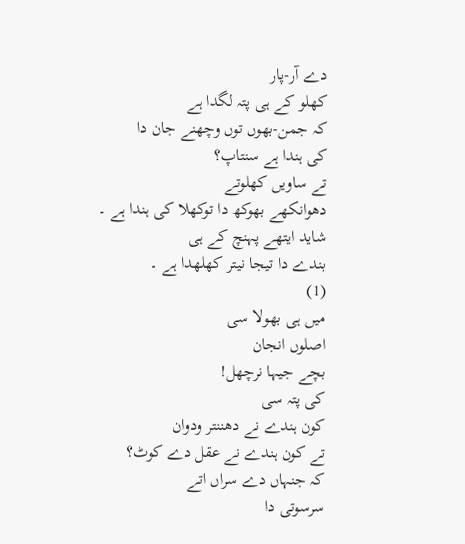دے آر-پار
کھلو کے ہی پتہ لگدا ہے
کہ جمن-بھوں توں وچھنے جان دا
کی ہندا ہے سنتاپ؟
تے ساویں کھلوتے
دھوانکھے بھوکھ دا توکھلا کی ہندا ہے ۔
شاید ایتھے پہنچ کے ہی
بندے دا تیجا نیتر کھلھدا ہے ۔
(1)
میں ہی بھولا سی
اصلوں انجان
بچے جیہا نرچھل!
کی پتہ سی
کون ہندے نے دھننتر ودوان
تے کون ہندے نے عقل دے کوٹ؟
کہ جنہاں دے سراں اتے
سرسوتی دا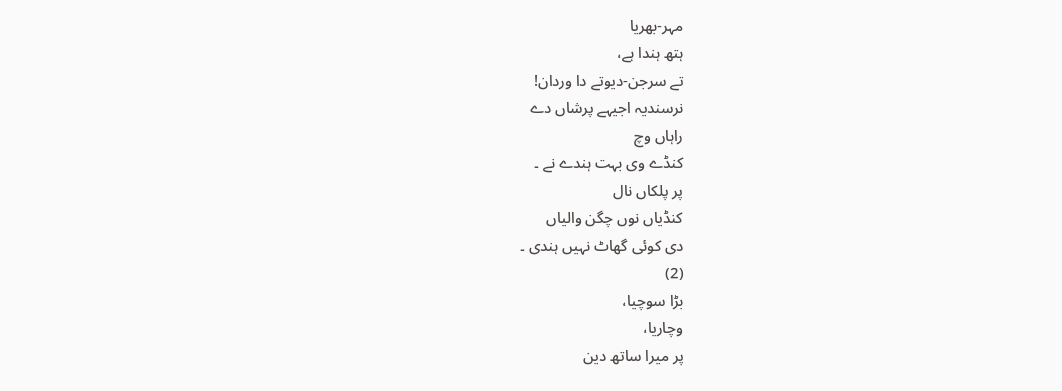مہر-بھریا
ہتھ ہندا ہے،
تے سرجن-دیوتے دا وردان!
نرسندیہ اجیہے پرشاں دے
راہاں وچ
کنڈے وی بہت ہندے نے ۔
پر پلکاں نال
کنڈیاں نوں چگن والیاں
دی کوئی گھاٹ نہیں ہندی ۔
(2)
بڑا سوچیا،
وچاریا،
پر میرا ساتھ دین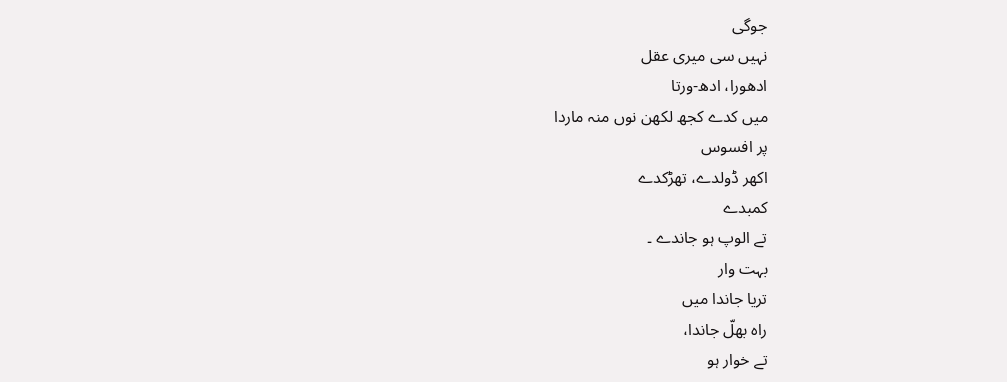جوگی
نہیں سی میری عقل
ادھورا، ادھ-ورتا
میں کدے کجھ لکھن نوں منہ ماردا
پر افسوس
اکھر ڈولدے، تھڑکدے
کمبدے
تے الوپ ہو جاندے ۔
بہت وار
تریا جاندا میں
راہ بھلّ جاندا،
تے خوار ہو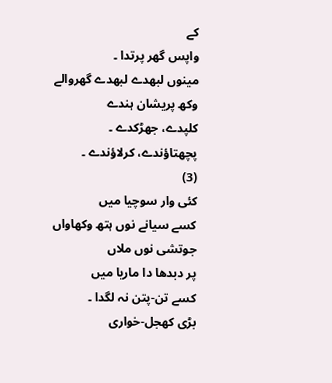کے
واپس گھر پرتدا ۔
مینوں لبھدے لبھدے گھروالے
وکھ پریشان ہندے
کلپدے، جھڑکدے ۔
پچھتاؤندے، کرلاؤندے ۔
(3)
کئی وار سوچیا میں
کسے سیانے نوں ہتھ وکھاواں
جوتشی نوں ملاں
پر دبدھا دا ماریا میں
کسے تن-پتن نہ لگدا ۔
بڑی کھجل-خواری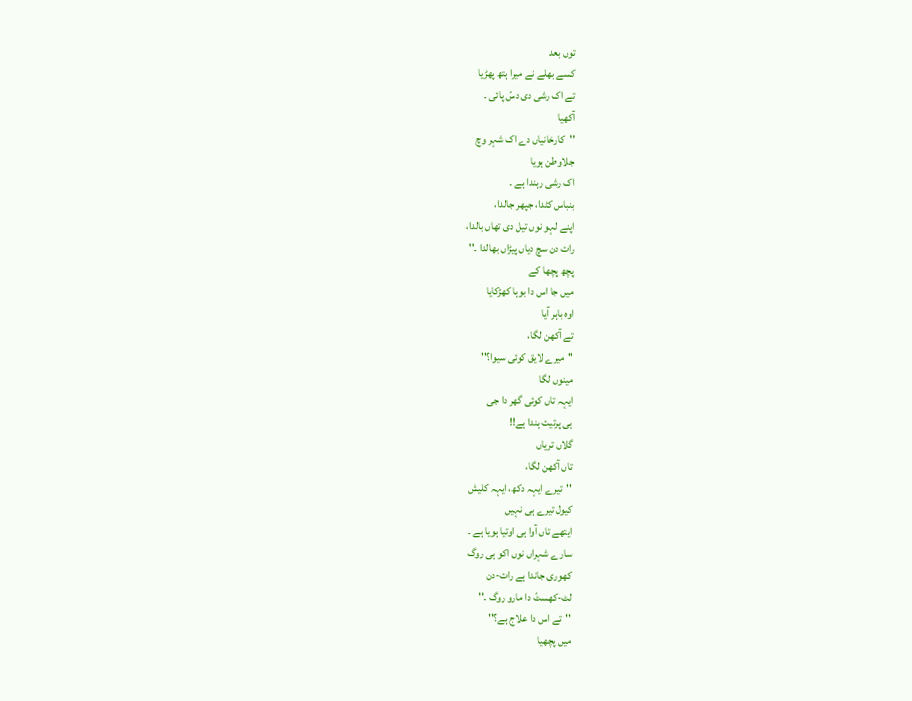توں بعد
کسے بھلے نے میرا ہتھ پھڑیا
تے اک رشی دی دسّ پائی ۔
آکھیا
''کارخانیاں دے اک شہر وچ
جلاوطن ہویا
اک رشی رہندا ہے ۔
بنباس کٹدا، جپھر جالدا،
اپنے لہو نوں تیل دی تھاں بالدا،
رات دن سچ دیاں پیڑاں بھالدا ۔''
پچھ پچھا کے
میں جا اس دا بوہا کھڑکایا
اوہ باہر آیا
تے آکھن لگا،
''میرے لایق کوئی سیوا؟''
مینوں لگا
ایہہ تاں کوئی گھر دا جی
ہی پرتیت ہندا ہے!!
گلاں تریاں
تاں آکھن لگا،
''تیرے ایہہ دکھ، ایہہ کلیش
کیول تیرے ہی نہیں
ایتھے تاں آوا ہی اوتیا ہویا ہے ۔
سارے شہراں نوں اکو ہی روگ
کھوری جاندا ہے رات-دن
لٹ-کھسٹّ دا مارو روگ ۔''
''تے اس دا علاج ہے؟''
میں پچھیا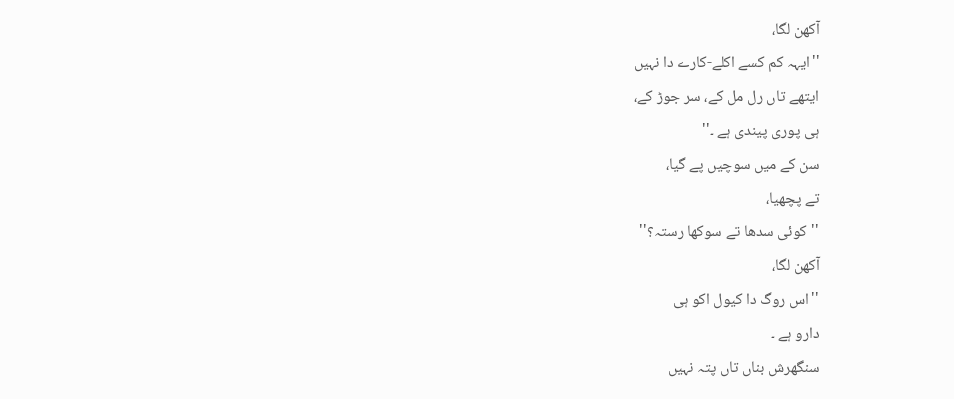آکھن لگا،
''ایہہ کم کسے اکلے-کارے دا نہیں
ایتھے تاں رل مل کے، سر جوڑ کے،
ہی پوری پیندی ہے ۔''
سن کے میں سوچیں پے گیا،
تے پچھیا،
''کوئی سدھا تے سوکھا رستہ؟''
آکھن لگا،
''اس روگ دا کیول اکو ہی
دارو ہے ۔
سنگھرش بناں تاں پتہ نہیں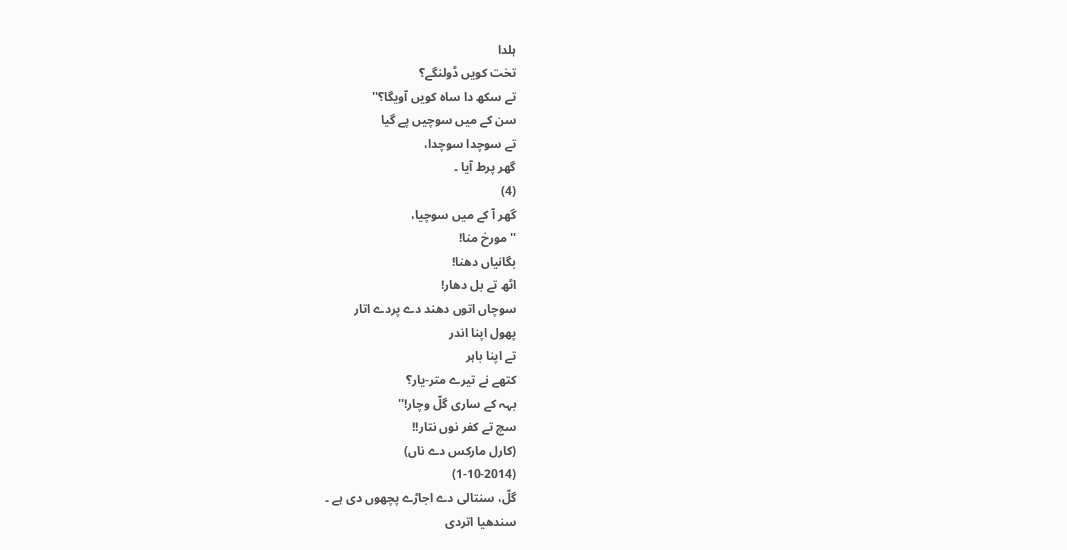ہلدا
تخت کویں ڈولنگے؟
تے سکھ دا ساہ کویں آویگا؟''
سن کے میں سوچیں پے گیا
تے سوچدا سوچدا،
گھر پرط آیا ۔
(4)
گھر آ کے میں سوچیا،
''مورخ منا!
بگانیاں دھنا!
اٹھ تے بل دھار!
سوچاں اتوں دھند دے پردے اتار
پھول اپنا اندر
تے اپنا باہر
کتھے نے تیرے متر-یار؟
بہہ کے ساری گلّ وچار!''
سچ تے کفر نوں نتار!!
(کارل مارکس دے ناں)
(1-10-2014)
گلّ، سنتالی دے اجاڑے پچھوں دی ہے ۔
سندھیا اتردی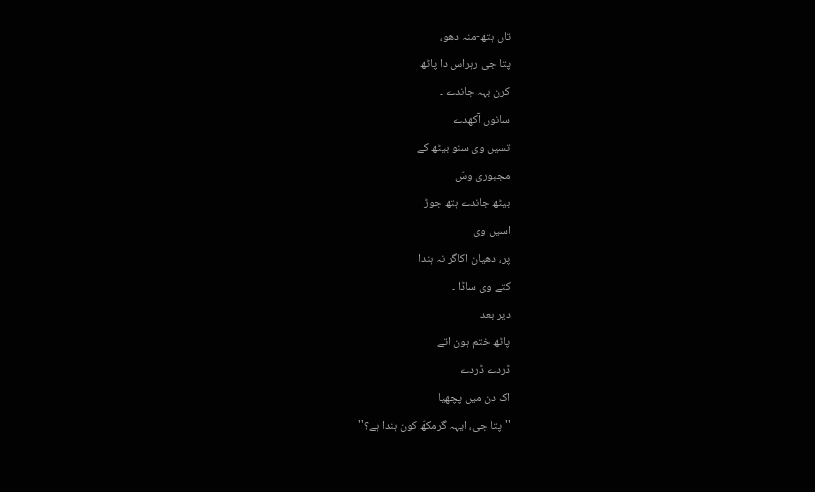تاں ہتھ-منہ دھو،
پتا جی رہراس دا پاٹھ
کرن بہہ جاندے ۔
سانوں آکھدے
تسیں وی سنو بیٹھ کے
مجبوری وسّ
بیٹھ جاندے ہتھ جوڑ
اسیں وی
پر، دھیان اکاگر نہ ہندا
کتے وی ساڈا ۔
دیر بعد
پاٹھ ختم ہون اتے
ڈردے ڈردے
اک دن میں پچھیا
''پتا جی، ایہہ گرمکھّ کون ہندا ہے؟''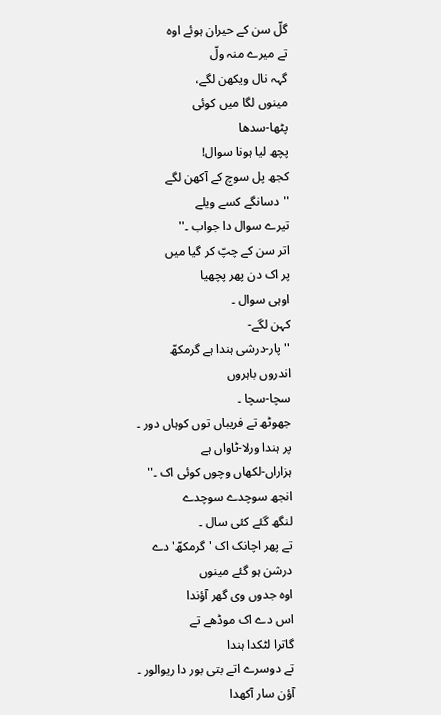گلّ سن کے حیران ہوئے اوہ
تے میرے منہ ولّ
گہہ نال ویکھن لگے،
مینوں لگا میں کوئی
پٹھا-سدھا
پچھ لیا ہونا سوال!
کجھ پل سوچ کے آکھن لگے
''دسانگے کسے ویلے
تیرے سوال دا جواب ۔''
اتر سن کے چپّ کر گیا میں
پر اک دن پھر پچھیا
اوہی سوال ۔
کہن لگے-
''پار-درشی ہندا ہے گرمکھّ
اندروں باہروں
سچا-سچا ۔
جھوٹھ تے فریباں توں کوہاں دور ۔
پر ہندا ورلا-ٹاواں ہے
ہزاراں-لکھاں وچوں کوئی اک ۔''
انجھ سوچدے سوچدے
لنگھ گئے کئی سال ۔
تے پھر اچانک اک 'گرمکھّ' دے
درشن ہو گئے مینوں
اوہ جدوں وی گھر آؤندا
اس دے اک موڈھے تے
گاترا لٹکدا ہندا
تے دوسرے اتے بتی بور دا ریوالور ۔
آؤن سار آکھدا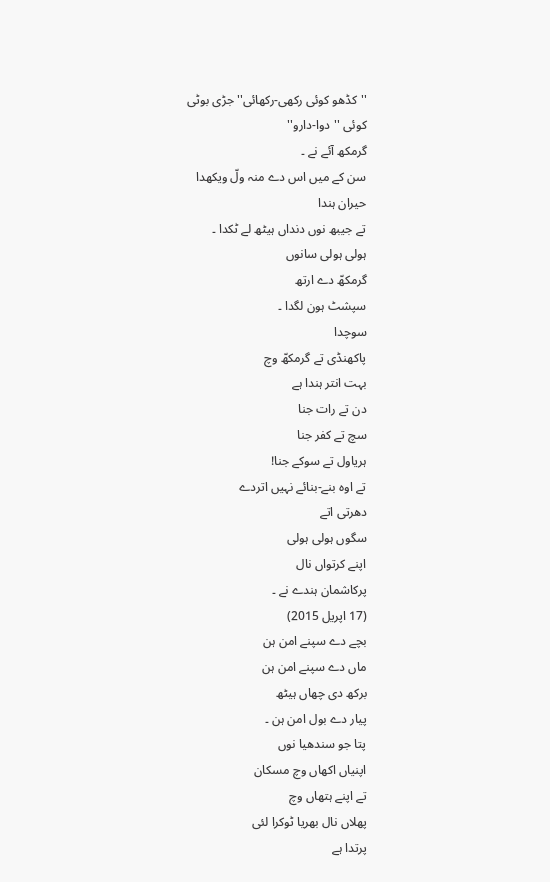''کڈھو کوئی رکھی-رکھائی'' جڑی بوٹی
کوئی ''دوا-دارو''
گرمکھ آئے نے ۔
سن کے میں اس دے منہ ولّ ویکھدا
حیران ہندا
تے جیبھ نوں دنداں ہیٹھ لے ٹکدا ۔
ہولی ہولی سانوں
گرمکھّ دے ارتھ
سپشٹ ہون لگدا ۔
سوچدا
پاکھنڈی تے گرمکھّ وچ
بہت انتر ہندا ہے
دن تے رات جنا
سچ تے کفر جنا
ہریاول تے سوکے جنا!
تے اوہ بنے-بنائے نہیں اتردے
دھرتی اتے
سگوں ہولی ہولی
اپنے کرتواں نال
پرکاشمان ہندے نے ۔
(17 اپریل 2015)
بچے دے سپنے امن ہن
ماں دے سپنے امن ہن
برکھ دی چھاں ہیٹھ
پیار دے بول امن ہن ۔
پتا جو سندھیا نوں
اپنیاں اکھاں وچ مسکان
تے اپنے ہتھاں وچ
پھلاں نال بھریا ٹوکرا لئی
پرتدا ہے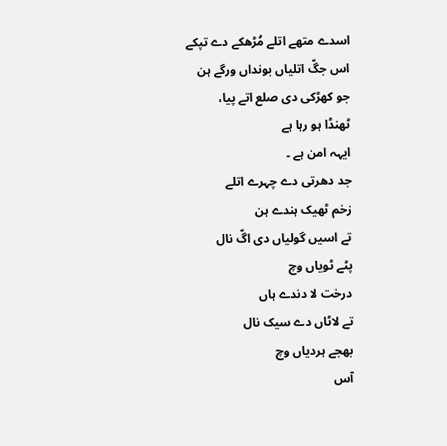اسدے متھے اتلے مُڑھکے دے تپکے
اس جگّ اتلیاں بونداں ورگے ہن
جو کھڑکی دی صلع اتے پیا،
ٹھنڈا ہو رہا ہے
ایہہ امن ہے ۔
جد دھرتی دے چہرے اتلے
زخم ٹھیک ہندے ہن
تے اسیں گولیاں دی اگّ نال
پٹے ٹویاں وچ
درخت لا دندے ہاں
تے لاٹاں دے سیک نال
بھجے ہردیاں وچ
آس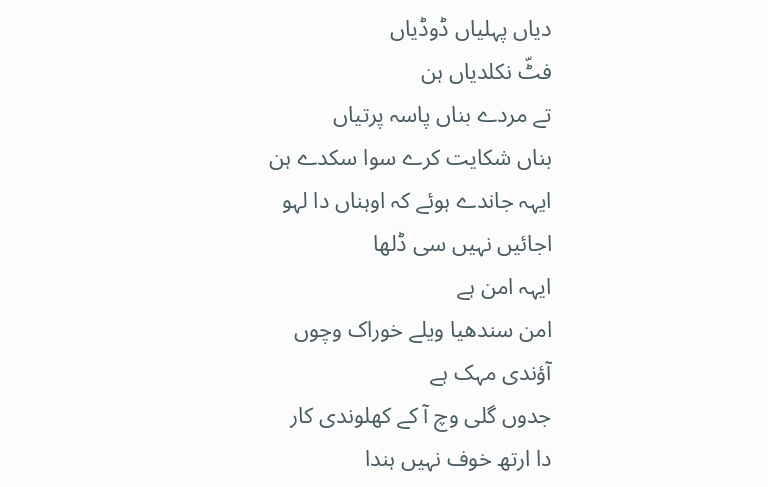دیاں پہلیاں ڈوڈیاں
فٹّ نکلدیاں ہن
تے مردے بناں پاسہ پرتیاں
بناں شکایت کرے سوا سکدے ہن
ایہہ جاندے ہوئے کہ اوہناں دا لہو
اجائیں نہیں سی ڈلھا
ایہہ امن ہے
امن سندھیا ویلے خوراک وچوں
آؤندی مہک ہے
جدوں گلی وچ آ کے کھلوندی کار
دا ارتھ خوف نہیں ہندا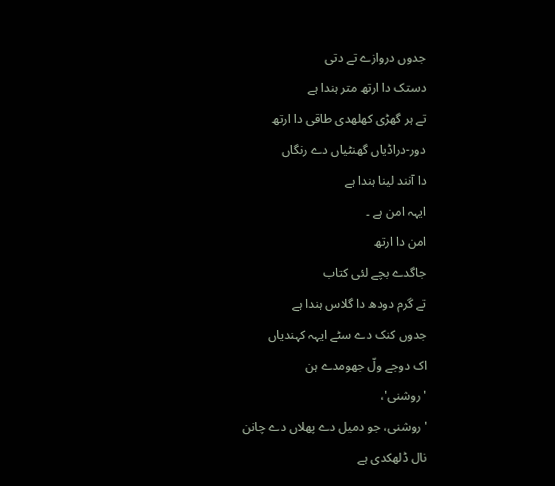جدوں دروازے تے دتی
دستک دا ارتھ متر ہندا ہے
تے ہر گھڑی کھلھدی طاقی دا ارتھ
دور-دراڈیاں گھنٹیاں دے رنگاں
دا آنند لینا ہندا ہے
ایہہ امن ہے ۔
امن دا ارتھ
جاگدے بچے لئی کتاب
تے گرم دودھ دا گلاس ہندا ہے
جدوں کنک دے سٹے ایہہ کہندیاں
اک دوجے ولّ جھومدے ہن
'روشنی'،
'روشنی، جو دمیل دے پھلاں دے چانن
نال ڈلھکدی ہے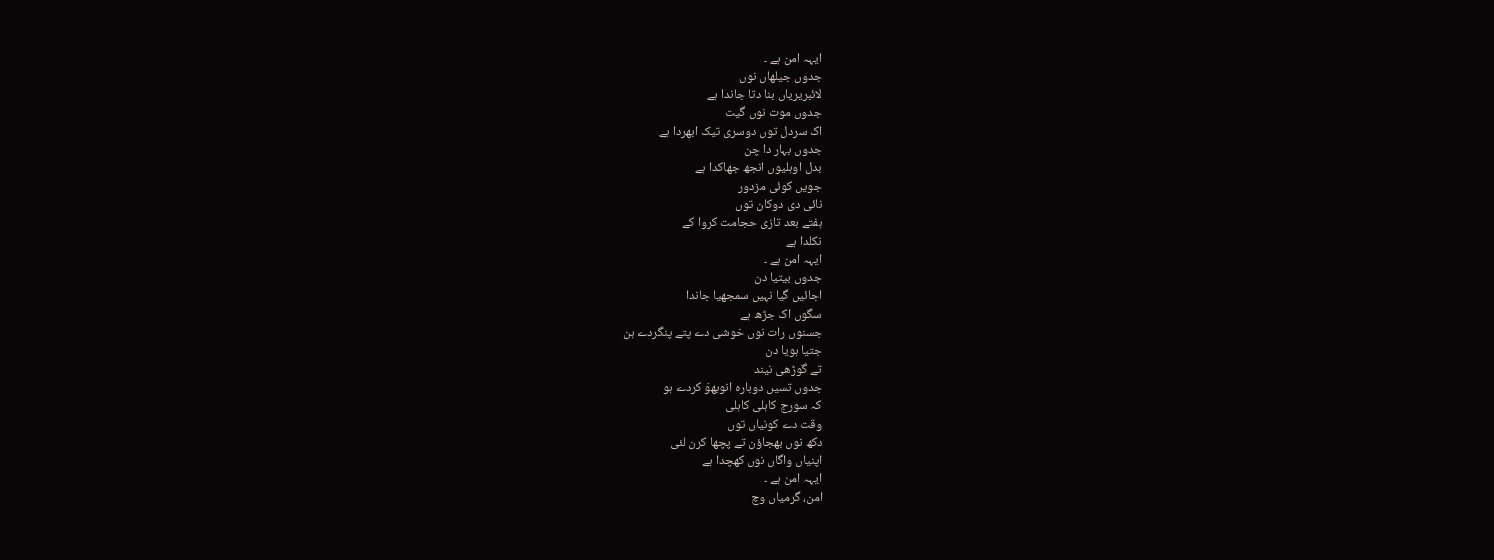ایہہ امن ہے ۔
جدوں جیلھاں نوں
لائبریریاں بنا دتا جاندا ہے
جدوں موت نوں گیت
اک سردل توں دوسری تیک ابھردا ہے
جدوں بہار دا چن
بدل اوہلیوں انجھ جھاکدا ہے
جویں کوئی مزدور
نائی دی دوکان توں
ہفتے بعد تازی حجامت کروا کے
نکلدا ہے
ایہہ امن ہے ۔
جدوں بیتیا دن
اجائیں گیا نہیں سمجھیا جاندا
سگوں اک جڑھ ہے
جسنوں رات نوں خوشی دے پتے پنگردے ہن
جتیا ہویا دن
تے گوڑھی نیند
جدوں تسیں دوبارہ انوبھوَ کردے ہو
کہ سورج کاہلی کاہلی
وقت دے کونیاں توں
دکھ نوں بھجاؤن تے پچھا کرن لئی
اپنیاں واگاں نوں کھچدا ہے
ایہہ امن ہے ۔
امن، گرمیاں وچ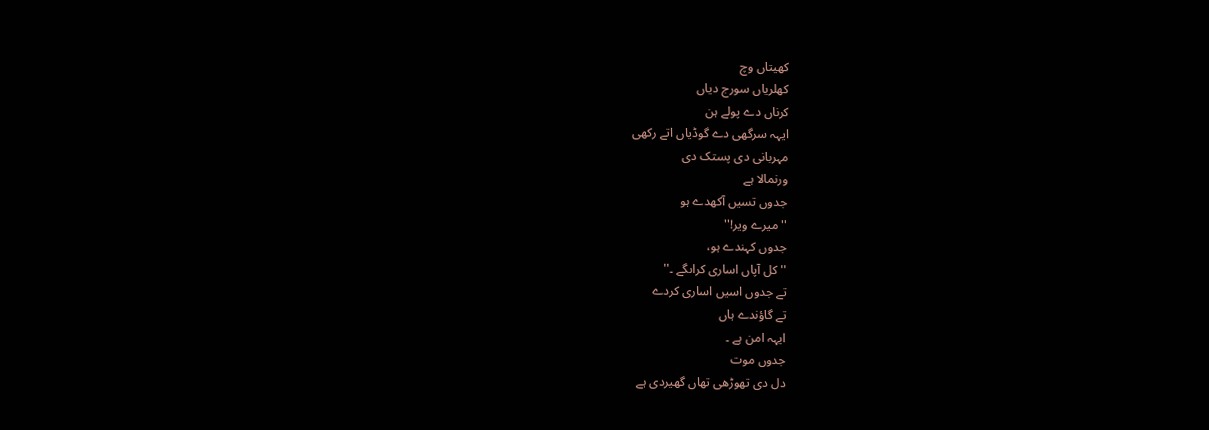کھیتاں وچ
کھلریاں سورج دیاں
کرناں دے پولے ہن
ایہہ سرگھی دے گوڈیاں اتے رکھی
مہربانی دی پستک دی
ورنمالا ہے
جدوں تسیں آکھدے ہو
''میرے ویر!''
جدوں کہندے ہو،
''کل آپاں اساری کراںگے ۔''
تے جدوں اسیں اساری کردے
تے گاؤندے ہاں
ایہہ امن ہے ۔
جدوں موت
دل دی تھوڑھی تھاں گھیردی ہے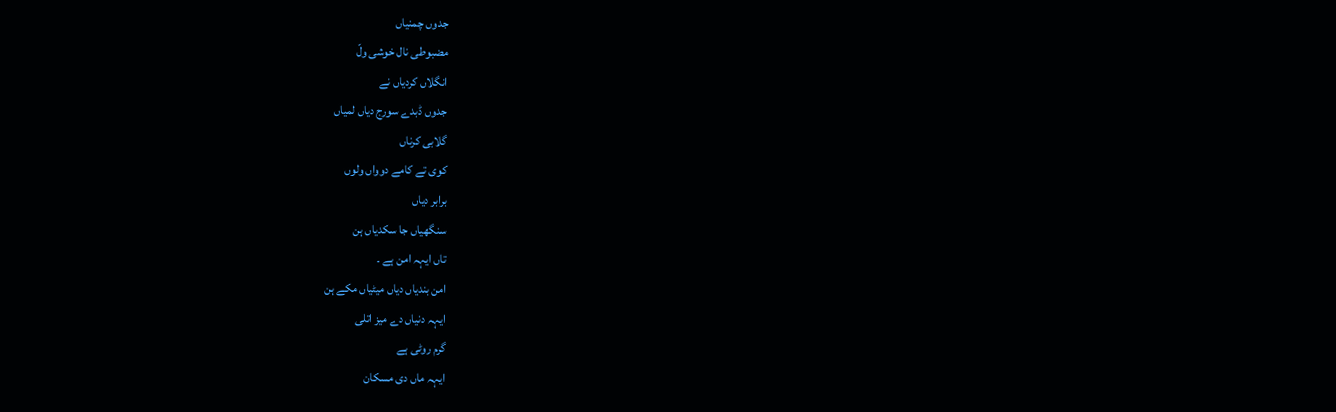جدوں چمنیاں
مضبوطی نال خوشی ولّ
انگلاں کردیاں نے
جدوں ڈبدے سورج دیاں لمیاں
گلابی کرناں
کوی تے کامے دوواں ولوں
برابر دیاں
سنگھیاں جا سکدیاں ہن
تاں ایہہ امن ہے ۔
امن بندیاں دیاں میٹیاں مکے ہن
ایہہ دنیاں دے میز اتلی
گرم روٹی ہے
ایہہ ماں دی مسکان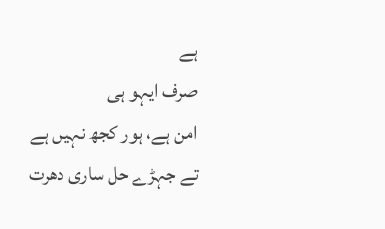ہے
صرف ایہو ہی
امن ہے، ہور کجھ نہیں ہے
تے جہڑے حل ساری دھرت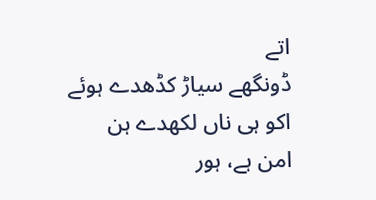اتے
ڈونگھے سیاڑ کڈھدے ہوئے
اکو ہی ناں لکھدے ہن
امن ہے، ہور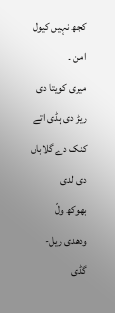کجھ نہیں کیول امن ۔
میری کویتا دی ریڑ دی ہڈی اتے
کنک دے گلاباں دی لدی
بھوکھ ولّ ودھدی ریل-گڈی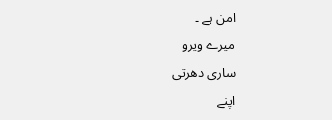امن ہے ۔
میرے ویرو
ساری دھرتی
اپنے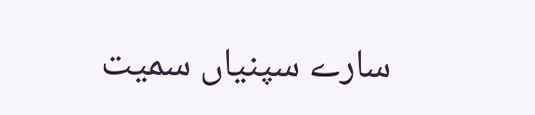سارے سپنیاں سمیت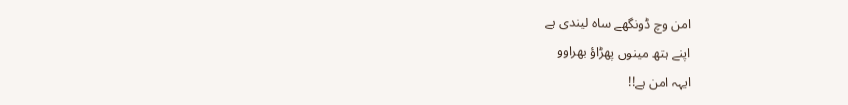امن وچ ڈونگھے ساہ لیندی ہے
اپنے ہتھ مینوں پھڑاؤ بھراوو
ایہہ امن ہے!!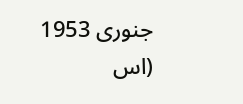جنوری 1953
(اس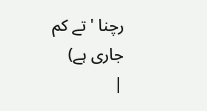رچنا 'تے کم جاری ہے)
|